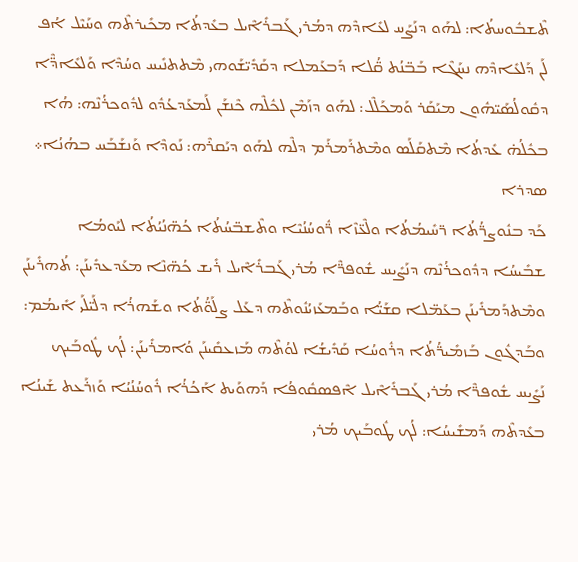ܬܶܫܒܽܘܚܬܳܐ: ܠܗܰܘ ܕܢܰܨܰܚ ܠܥܺܐܕܶܗ ܕܡܳܪܝ ܓܰܒܪܺܐܶܝܠ ܒܥܺܕܬܳܐ ܡܟܺܝܪܬܶܗ ܘܚܰܝܶܠ ܐܳܦ ܠܰܢ ܕܰܠܥܺܐܕܶܗ ܢܚܰܓܶܐ ܒܰܒ̈ܢܳܬ ܩ̈ܳܠܐ ܕܰܒܥܰܡܠܐ ܕܩܰܕܺܝ̈ܫܰܘܗܝ ܡܶܬܬܢܺܝܚ ܘܚܳܕܶܐ ܘܰܠܥܺܐܕ̈ܶܐ ܕܩܽܘܠܳܣܰܝ̈ܗܽܘܢ ܡܝܰܩܰܪ ܘܰܡܟܰܠܶܠ: ܠܗܰܘ ܕܙܰܡܶܢ ܠܟܽܠܶܗ ܟܶܢܫܰܢ ܠܰܡܥܰܕܥܳܕܽܘ ܠܕܽܘܟܪܳܢܶܗ: ܗܳܐ ܒܟܽܠܳܗ̇ ܥܺܕܬܳܐ ܡܶܬܩܰܠܰܣ ܘܡܶܬܪܰܡܪܰܡ ܕܠܶܗ ܠܗܰܘ ܕܝܰܩܪܶܗ: ܢܰܘܕܶܐ ܘܰܢܫܰܒܰܚ ܒܗܳܢܳܐ܀
ܣܕܪܐ
ܟܰܕ ܒܢܽܘܨܪ̈ܳܬܳܐ ܪ̈ܚܺܝܡܳܬܳܐ ܘܠܶܥ̈ܙܶܐ ܪ̈ܽܘܚܳܢܳܝܶܐ ܘܬܶܫܒ̈ܚܳܬܳܐ ܟܳܗ̈ܢܳܝܳܬܳܐ ܠܝܰܘܡܳܐ ܫܒܺܝܚܳܐ ܕܕܽܘܟܪܳܢܶܗ ܕܢܰܨܺܝܚ ܫܽܘܦܪ̈ܶܐ ܡܳܪܝ ܓܰܒܪܺܐܶܝܠ ܪܺܝܫ ܟܳܗ̈ܢܶܐ ܡܥܰܕܥܕܺܝܢܰܢ: ܬܳܗܪܺܝܢܰܢ ܘܡܶܬܕܰܡܪܺܝܢܰܢ ܒܥܰܡ̈ܠܐ ܩܫܰܝ̈ܳܐ ܘܒܰܡܥܰܙܝܳܢܽܘܬܶܗ ܕܥܰܠ ܨܠܰܘ̈ܳܬܳܐ ܘܫܰܗܪܳܐ ܕܠܰܝ̈ܠܰܝ ܐܺܝܡܳܡ: ܘܒܰܕܓܽܘܢ ܒܰܙܡܺܝܪ̈ܳܬܳܐ ܕܪܽܘܚܳܐ ܩܰܕܺܝܫܳܐ ܠܘܳܬܶܗ ܡܰܙܥܩܺܝܢܰܢ ܘܳܐܡܪܺܝܢܰܢ: ܠܳܟ ܛܽܘܒܰܝܟ ܢܰܨܺܝܚ ܫܽܘܦܪ̈ܶܐ ܡܳܪܝ ܓܰܒܪܺܐܶܝܠ ܐܶܦܣܩܽܘܦܳܐ ܕܰܗܘܰܝܬ ܐܰܟܳܪܳܐ ܪܽܘܚܳܢܳܝܳܐ ܘܰܙܪܰܥܬ ܫܰܝܢܳܐ ܒܥܺܕܬܶܗ ܕܰܡܫܺܝܚܳܐ: ܠܳܟ ܛܽܘܒܰܝܟ ܡܳܪܝ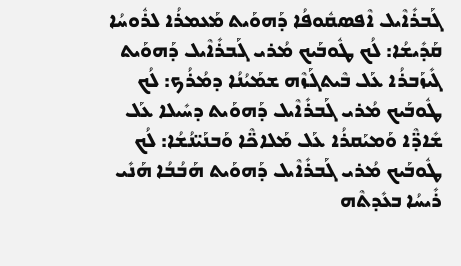ܓܰܒܪܺܐܶܝܠ ܐܶܦܣܩܽܘܦܳܐ ܕܰܗܘܰܝܬ ܡܰܥܡܪܳܐ ܠܪܽܘܚܳܐ ܩܰܕܺܝܫܳܐ: ܠܳܟ ܛܽܘܒܰܝܟ ܡܳܪܝ ܓܰܒܪܺܐܶܝܠ ܕܰܗܘܰܝܬ ܓܺܝܙܰܒܪܳܐ ܥܰܠ ܒܶܝܬܓܰܙܶܗ ܫܡܰܝܳܢܳܐ ܕܡܳܪܳܟ: ܠܳܟ ܛܽܘܒܰܝܟ ܡܳܪܝ ܓܰܒܪܺܐܶܝܠ ܕܰܗܘܰܝܬ ܕܚܺܝܠܐ ܥܰܠ ܫܺܐܕ̈ܶܐ ܘܰܡܝܰܩܪܳܐ ܥܰܠ ܡܰܠܐܟ̈ܶܐ ܘܰܒܢܰܝ̈ܢܳܫܳܐ: ܠܳܟ ܛܽܘܒܰܝܟ ܡܳܪܝ ܓܰܒܪܺܐܶܝܠ ܕܰܗܘܰܝܬ ܗܰܒܳܒܳܐ ܗܰܢܺܝ ܪܺܝܚܳܐ ܒܥܺܕܬܶܗ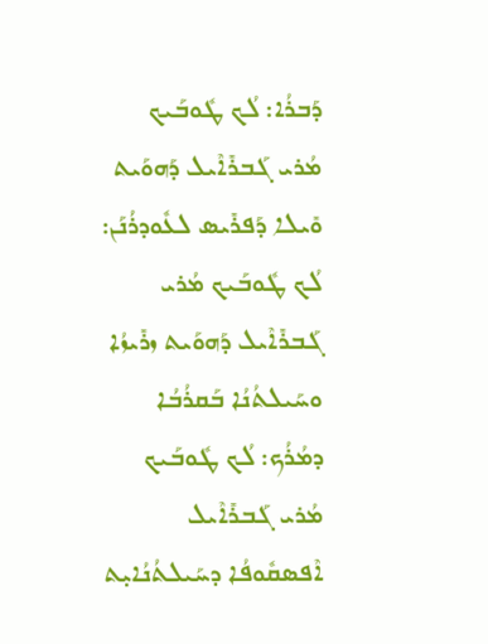ܕܰܒܪܳܐ: ܠܳܟ ܛܽܘܒܰܝܟ ܡܳܪܝ ܓܰܒܪܺܐܶܝܠ ܕܰܗܘܰܝܬ ܘܺܝܠܐ ܕܰܦܪܺܝܣ ܠܥܽܘܕܪܳܢܰܢ: ܠܳܟ ܛܽܘܒܰܝܟ ܡܳܪܝ ܓܰܒܪܺܐܶܝܠ ܕܰܗܘܰܝܬ ܙܪܺܝܙܳܐ ܘܚܰܝܠܬܳܢܳܐ ܒܰܩܪܳܒܳܐ ܕܡܳܪܳܟ: ܠܳܟ ܛܽܘܒܰܝܟ ܡܳܪܝ ܓܰܒܪܺܐܶܝܠ ܐܶܦܣܩܽܘܦܳܐ ܕܚܰܝܠܬܳܢܳܐܝ̣ܬ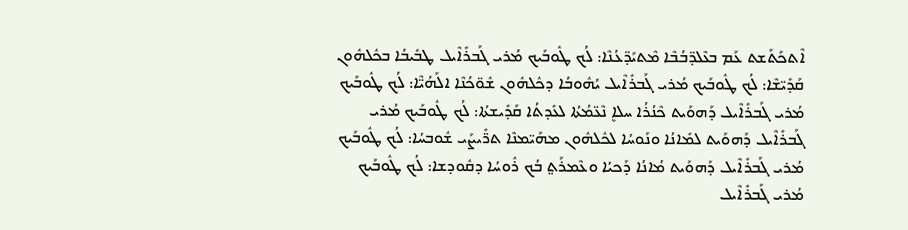ܐܶܬܟܰܬܰܫܬ ܥܰܡ ܒܥܶܠܕ̈ܒܳܒܶܐ ܡܶܬܝܰܕ̈ܥܳܢܶܐ: ܠܳܟ ܛܽܘܒܰܝܟ ܡܳܪܝ ܓܰܒܪܺܐܶܝܠ ܛܒܺܝܒܳܐ ܒܟܽܠܗܽܘܢ ܩܰܕܺܝ̈ܫܶܐ: ܠܳܟ ܛܽܘܒܰܝܟ ܡܳܪܝ ܓܰܒܪܺܐܶܝܠ ܝܳܗܽܘܒܳܐ ܕܟܽܠܗܽܘܢ ܫܽܘ̈ܟܳܢܶܐ ܐܠܰܗܳܝ̈ܶܐ: ܠܳܟ ܛܽܘܒܰܝܟ ܡܳܪܝ ܓܰܒܪܺܐܶܝܠ ܕܰܗܘܰܝܬ ܟܶܢܳܪܳܐ ܚܠܐܷ ܢܶܥ̈ܡܳܬܳܐ ܠܥܺܕܬܳܐ ܩܰܕܺܝܫܬܳܐ: ܠܳܟ ܛܽܘܒܰܝܟ ܡܳܪܝ ܓܰܒܪܺܐܶܝܠ ܕܰܗܘܰܝܬ ܠܡܺܐܢܳܐ ܘܢܰܘܚܳܐ ܠܟܽܠܗܽܘܢ ܡܗܰܝ̈ܡܢܶܐ ܬܪ̈ܺܝܨܰܝ ܫܽܘܒܚܳܐ: ܠܳܟ ܛܽܘܒܰܝܟ ܡܳܪܝ ܓܰܒܪܺܐܶܝܠ ܕܰܗܘܰܝܬ ܡܳܐܢܳܐ ܕܰܟܝܳܐ ܘܥܶܡܪܰܬ݀ ܒܳܟ ܪܽܘܚܳܐ ܕܩܽܘܕܫܐ: ܠܳܟ ܛܽܘܒܰܝܟ ܡܳܪܝ ܓܰܒܪܺܐܶܝܠ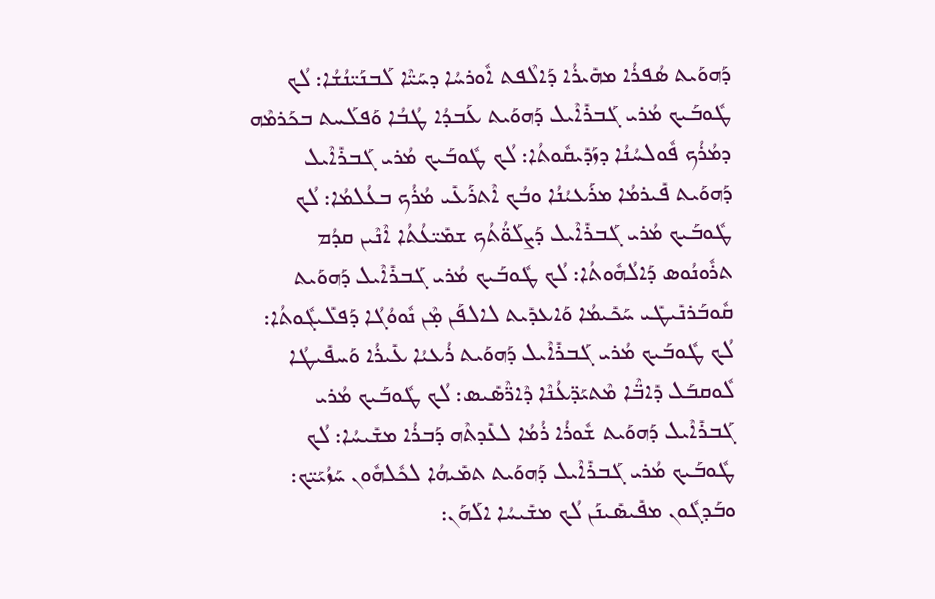ܕܰܗܘܰܝܬ ܣܳܦܪܳܐ ܡܗܺܝܪܳܐ ܕܰܐܠܶܦܬ ܐܽܘܪܚܳܐ ܕܚܰܝ̈ܶܐ ܠܰܒܢܰܝ̈ܢܳܫܳܐ: ܠܳܟ ܛܽܘܒܰܝܟ ܡܳܪܝ ܓܰܒܪܺܐܶܝܠ ܕܰܗܘܰܝܬ ܥܰܒܕܳܐ ܛܳܒܳܐ ܘܰܦܠܰܚܬ ܒܟܰܪܡܶܗ ܕܡܳܪܳܟ ܦܽܘܠܚܳܢܳܐ ܕܙܰܕܺܝܩܽܘܬܳܐ: ܠܳܟ ܛܽܘܒܰܝܟ ܡܳܪܝ ܓܰܒܪܺܐܶܝܠ ܕܰܗܘܰܝܬ ܦܺܝܪܡܳܐ ܡܪܰܥܝܳܢܳܐ ܘܒܳܟ ܐܶܬܪܰܥܺܝ ܡܳܪܳܟ ܒܥܳܠܡܳܐ: ܠܳܟ ܛܽܘܒܰܝܟ ܡܳܪܝ ܓܰܒܪܺܐܶܝܠ ܕܰܨܠܰܘ̈ܳܬܳܟ ܫܡܺܝ̈ܥܳܬܳܐ ܐܶܢܶܝܢ ܩܕܳܡ ܬܪܽܘܢܳܘܣ ܕܰܐܠܳܗܽܘܬܳܐ: ܠܳܟ ܛܽܘܒܰܝܟ ܡܳܪܝ ܓܰܒܪܺܐܶܝܠ ܕܰܗܘܰܝܬ ܩܽܘܒܰܪܢܺܝܛܺܝ ܚܰܟܺܝܡܳܐ ܘܰܐܥܕܺܝܬ ܠܐܠܦܰܢ ܡ̣ܶܢ ܢܽܘܘܳܓܳܐ ܕܰܦܠܺܝܓܽܘܬܳܐ: ܠܳܟ ܛܽܘܒܰܝܟ ܡܳܪܝ ܓܰܒܪܺܐܶܝܠ ܕܰܗܘܰܝܬ ܪܳܥܝܳܐ ܥܺܝܪܳܐ ܘܰܚܦܺܝܛܳܐ ܠܽܘܩܒܰܠ ܕܺܐܒ̈ܶܐ ܡܶܬܝܰܕ̈ܥܳܢܶܐ ܕܶܐܪ̈ܶܣܺܝܣ: ܠܳܟ ܛܽܘܒܰܝܟ ܡܳܪܝ ܓܰܒܪܺܐܶܝܠ ܕܰܗܘܰܝܬ ܫܽܘܪܳܐ ܪܳܡܳܐ ܠܥܺܕܬܶܗ ܕܰܒܪܳܐ ܡܫܺܝܚܳܐ: ܠܳܟ ܛܽܘܒܰܝܟ ܡܳܪܝ ܓܰܒܪܺܐܶܝܠ ܕܰܗܘܰܝܬ ܬܡܺܝܗܳܐ ܠܟܽܠܗܽܘܢ ܚܰܙܳܝܰܝ̈ܟ: ܘܒܰܕܓܽܘܢ ܡܦܺܝܣܺܝܢܰܢ ܠܳܟ ܡܫܺܝܚܳܐ ܐܠܰܗܰܢ: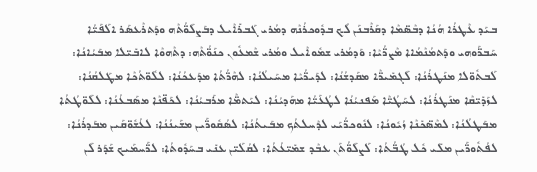ܒܝܰܕ ܥܶܛܪܳܐ ܗܳܢܳܐ ܕܒܶܣ̈ܡܶܐ ܕܩܰܪܶܒܢܰܢ ܠܳܟ ܒܕܽܘܟܪܳܢܶܗ ܕܡܳܪܝ ܓܰܒܪܺܐܶܝܠ ܕܒܰܨܠܰܘ̈ܳܬܶܗ ܘܕܰܬܪܶܥܣܰܪ ܐܠܰܦܰܝ̈ܳܐ ܚܰܒܪ̈ܰܘܗܝ ܘܕܰܬܡܳܢܶܡܳܐܐ ܡܶܨܪ̈ܳܝܶܐ: ܘܰܕܡܳܪܝ ܫܡܽܘܐܶܝܠ ܘܡܳܪܝ ܫܶܡܥܽܘܢ ܟܢܰܘ̈ܳܬܶܗ: ܕܬܶܗܘܶܐ ܠܐܒܺܝ̈ܠܐ ܡܒܰܝܳܐܢܳܐ: ܠܰܒܬܽܘ̈ܠܐ ܡܢܰܛܪܳܢܳܐ: ܠܰܓܡܺܝܪ̈ܶܐ ܡܩܰܕܫܳܢܳܐ: ܠܕܰܝܪ̈ܳܝܶܐ ܡܚܰܝܠܳܢܳܐ: ܠܗܶܪ̈ܳܬܳܐ ܡܕܰܥܟܳܢܳܐ: ܠܠܽܘ̈ܬܳܟܶܐ ܡܛܰܠܩܳܢܳܐ: ܠܙܰܕܺܝ̈ܩܶܐ ܡܢܰܛܪܳܢܳܐ: ܠܚܰܛܳܝ̈ܶܐ ܡܰܦܢܝܳܢܳܐ ܠܛܳܥܰܝ̈ܳܐ ܡܗܰܕܝܳܢܳܐ: ܠܝܰܬܡ̈ܶܐ ܡܪܰܒܝܳܢܳܐ: ܠܟܰܦ̈ܢܶܐ ܡܣܰܒܥܳܢܳܐ: ܠܠܰܘ̈ܛܳܬܳܐ ܡܒܰܛܠܳܢܳܐ: ܠܡܶܣ̈ܟܺܢܶܐ ܙܳܝܽܘܢܳܐ: ܠܢܽܘܟܪ̈ܳܝܰܝ ܠܕܶܚܠܬܳܟ ܡܒܰܝܬܳܢܳܐ: ܠܣܳܩܽܘܪ̈ܰܝܢ ܡܫܰܝܢܳܢܳܐ: ܠܥܳܫܽܘ̈ܩܰܝܢ ܡܒܰܕܪܳܢܳܐ: ܠܦܳܬܽܘܪ̈ܰܝܢ ܡܠܺܝ ܟܽܠ ܛܳܒ̈ܳܬܳܐ: ܠܰܨܠܰܘ̈ܳܬܰܢ ܥܒܶܕ ܫܡܺܝ̈ܥܳܬܳܐ: ܠܩܳܠܰܝ̈ܢ ܥܢܺܝ ܒܚܰܕܽܘܬܳܐ: ܠܪ̈ܰܚܡܰܝܟ ܫܰܕܰܪ ܠܰܢ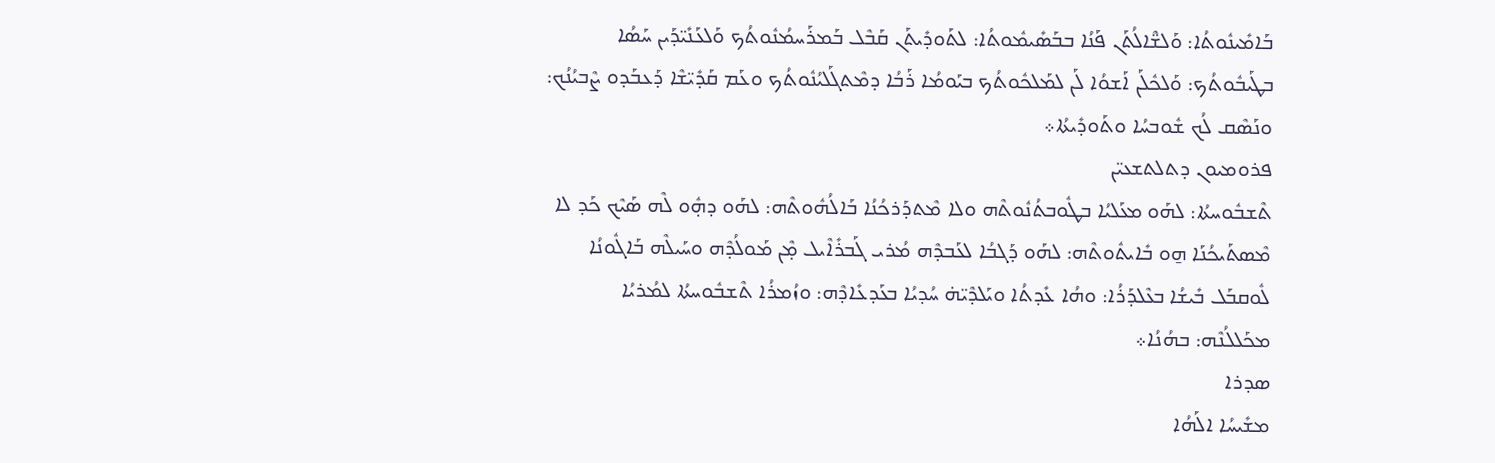ܒܰܐܡܺܝܢܽܘܬܳܐ: ܘܰܠܫ̈ܶܐܠܳܬܰܢ ܦܰܢܳܐ ܒܒܰܣܺܝܡܽܘܬܳܐ: ܠܬܰܘܕܺܝܬܰܢ ܩܰܒܶܠ ܒܰܡܪܰܚܡܳܢܽܘܬܳܟ ܘܰܠܥܰܢܺܝ̈ܕܰܝܢ ܚܰܣܳܐ ܒܛܰܝܒܽܘܬܳܟ: ܘܰܠܟܽܠܰܢ ܐܰܫܘܳܐ ܠܰܢ ܠܡܰܠܟܽܘܬܳܟ ܒܝܰܘܡܳܐ ܪܰܒܳܐ ܕܡܶܬܓܰܠܝܳܢܽܘܬܳܟ ܘܥܰܡ ܩܰܕܺܝ̈ܫܶܐ ܕܰܥܒܰܕܘ ܨܶܒܝܳܢܳܟ: ܘܢܰܣܶܩ ܠܳܟ ܫܽܘܒܚܳܐ ܘܬܰܘܕܺܝܬܳܐ܀
ܦܪܘܡܝܘܢ ܕܬܠܬܫܥܝ̈ܢ
ܬܶܫܒܽܘܚܬܳܐ: ܠܗܰܘ ܡܥܰܠܝܳܐ ܒܛܽܘܒܬܳܢܽܘܬܶܗ ܘܠܐ ܡܶܬܕܰܪܟܳܢܳܐ ܒܰܐܠܳܗܽܘܬܶܗ: ܠܗܰܘ ܕܗ̣ܽܘ ܠܶܗ ܣܰܝܶܟ ܟܰܕ ܠܐ ܡܶܣܬܰܝܟܳܢܰܐ ܗ̱ܘ ܒܺܐܝܬܽܘܬܶܗ: ܠܗܰܘ ܕܰܓܒܳܐ ܠܥܰܒܕܶܗ ܡܳܪܝ ܓܰܒܪܺܐܶܝܠ ܡ̣ܶܢ ܡܰܘܠܳܕܶܗ ܘܚܰܝܠܶܗ ܒܰܐܓܽܘܢܳܐ ܠܽܘܩܒܰܠ ܒܺܝܫܳܐ ܒܥܶܠܕܰܪܳܐ: ܘܗܳܐ ܥܺܕܬܳܐ ܘܝܰܠܕܶܝ̈ܗ̇ ܚܳܕܝܳܐ ܒܥܰܕܥܺܐܕܶܗ: ܘܙܳܡܪܳܐ ܬܶܫܒܽܘܚܬܳܐ ܠܡܳܪܝܳܐ ܡܟܰܠܠܳܢܶܗ: ܒܗܳܢܳܐ܀
ܣܕܪܐ
ܡܫܺܝܚܳܐ ܐܠܰܗܳܐ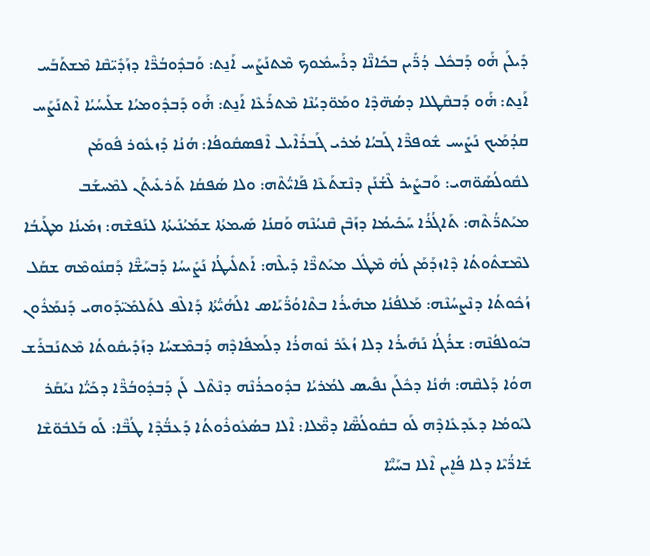ܕܺܝܠܰܢ ܗ̇ܰܘ ܕܰܒܟܽܠ ܕܳܪ̈ܺܝܢ ܒܟܺܐܢ̈ܶܐ ܕܪܰܚܡܽܘܟ ܡܶܬܢܰܨܰܚ ܐܰܢ̱ܬ: ܘܰܒܕܽܘܒܳܪ̈ܶܐ ܕܙܰܕܺܝ̈ܩܶܐ ܡܶܫܬܰܒܰܚ ܐܰܢ̱ܬ: ܗ̇ܰܘ ܕܰܒܩܶܛܠܐ ܕܣܳܗ̈ܕܶܐ ܘܡܰܘ̈ܕܝܳܢܶܐ ܡܶܬܪܰܥܶܐ ܐܰܢ̱ܬ: ܗ̇ܰܘ ܕܰܒܕܽܘܡܝܳܐ ܫܠܺܝܚܳܝܳܐ ܐܶܬܢܰܨܰܚ ܩܕܳܡܰܝܟ ܢܰܨܺܝܚ ܫܽܘܦܪ̈ܶܐ ܓܰܒܝܳܐ ܡܳܪܝ ܓܰܒܪܺܐܶܝܠ ܐܶܦܣܩܽܘܦܳܐ: ܗܳܢܳܐ ܕܰܙܥܽܘܪ ܦܽܘܡܰܢ ܠܩܽܘܠܳܣܰܘ̈ܗܝ: ܘܰܒܨܺܝܪ ܠܶܫܳܢܰܢ ܕܢܶܫܬܰܥܶܐ ܦܰܐܝ̈ܳܬܶܗ: ܘܠܐ ܣܳܦܩܳܐ ܬܰܪܥܺܝܬܰܢ ܠܡܶܚܫܰܒ ܡܝܰܬܪ̈ܳܬܶܗ: ܬܰܐܓܳܪܳܐ ܚܰܟܺܝܡܳܐ ܕܙܰܒܶܢ ܩܶܢܝܳܢܶܗ ܘܰܩܢܳܐ ܣܺܝܡܬܳܐ ܫܡܰܝܳܢܺܝܬܳܐ ܠܢܰܦܫܶܗ: ܙܡܺܝܢܳܐ ܡܛܰܝܒܳܐ ܠܡܶܫܬܽܘܬܳܐ ܕܶܐܙܕܰܡܰܢ ܠܳܗ̇ ܡܶܛܽܠ ܡܝܰܬܪ̈ܶܐ ܕܺܝܠܶܗ: ܐܰܬܠܺܝܛܳܐ ܢܰܨܺܝܚܳܐ ܕܰܒܚܰܫ̈ܶܐ ܕܰܩܢܽܘܡܶܗ ܫܩܰܠ ܙܳܟܽܘܬܳܐ ܕܢܶܨܚܳܢܶܗ: ܡܰܠܦܳܢܳܐ ܡܗܺܝܪܳܐ ܒܬܶܐܘܳܪ̈ܺܝܰܐܣ ܐܠܰܗܳܝ̈ܳܬܳܐ ܕܰܐܠܶܦ ܠܬܰܠܡܺܝ̈ܕܰܘܗܝ ܕܰܢܡܰܪܽܘܢ ܒܝܽܘܠܦܳܢܶܗ: ܫܪܳܓܳܐ ܢܰܗܺܝܪܳܐ ܕܠܐ ܙܳܥܰܪ ܢܽܘܗܪܳܐ ܕܠܰܡܦܺܐܕܶܗ ܕܰܒܡܶܫܚܳܐ ܕܙܰܕܺܝܩܽܘܬܳܐ ܡܶܬܢܰܒܪܰܫ ܗܘܳܐ ܕܰܠܩܶܗ: ܗܳܢܳܐ ܕܟܽܠܰܢ ܢܦܺܝܣ ܠܡܳܪܝܳܐ ܒܕܽܘܟܪܳܢܶܗ ܕܢܶܬܶܠ ܠܰܢ ܕܰܒܕܽܘܒܳܪ̈ܶܐ ܕܟܰܝ̈ܳܐ ܢܝܰܩܰܪ ܠܝܰܘܡܳܐ ܕܥܰܕܥܺܐܕܶܗ ܠܰܘ ܒܩܽܘܠܳܣ̈ܶܐ ܕܡ̈ܶܠܐ: ܐܶܠܐ ܒܣܳܥܽܘܪܽܘܬܳܐ ܕܰܥܒ̈ܳܕܶܐ ܛܳܒ̈ܶܐ: ܠܰܘ ܒܰܠܒܽܘ̈ܫܶܐ ܫܺܐܪ̈ܳܝܶܐ ܕܠܐ ܦܳܐܷܝܢ ܐܶܠܐ ܒܚܰܝ̈ܶܐ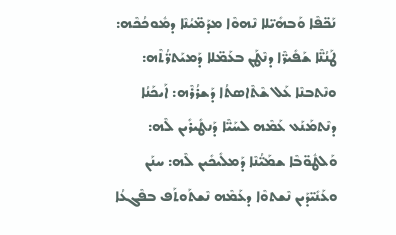ܢܰܟ̈ܦܶܐ ܘܰܒܗܺܝ̈ܠܐ ܢܶܗܘܶܐ ܡܕܰܡ̈ܝܳܢܶܐ ܕܡܽܘܟܳܟܶܗ: ܛܰܢܳܢ̈ܶܐ ܫܰܦܺܝܪ̈ܶܐ ܕܢܶܛܰܢ ܒܥܰܡ̈ܠܐ ܕܰܡܝܰܬܪ̈ܳܬܶܗ: ܘܢܶܬܒܢܶܐ ܥܰܠ ܫܶܬܶܐܣܬܳܐ ܕܰܫܪܳܪܶܗ: ܐܰܝܟܰܢܳܐ ܕܢܶܬܡܰܢܰܥ ܥܰܡܶܗ ܠܚܰܝ̈ܶܐ ܕܰܢܛܺܝܪܺܝܢ ܠܶܗ: ܘܰܠܛܽܘ̈ܒܶܐ ܫܡܰܝ̈ܳܢܶܐ ܕܰܡܠܺܝܟܺܝܢ ܠܶܗ: ܚܢܰܢ ܘܥܰܢܺܝ̈ܕܰܝܢ ܢܶܫܬܘܶܐ ܕܥܰܡܶܗ ܢܶܫܬܰܘܬܰܦ ܒܦܶܓܥܳܐ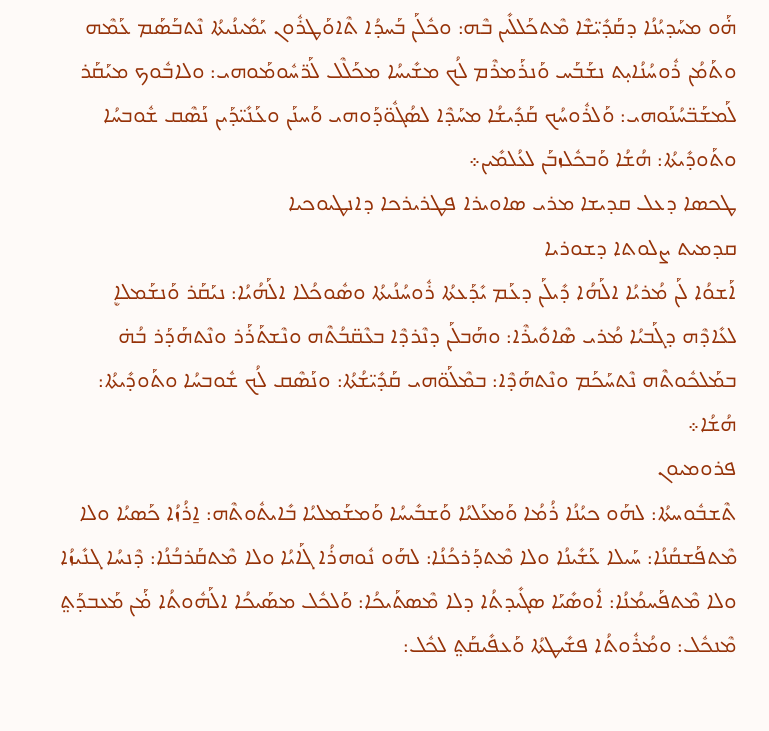ܗ̇ܰܘ ܡܚܰܕܝܳܢܳܐ ܕܩܰܕܺܝ̈ܫܶܐ ܡܶܬܟܰܠܠܺܝܢ ܒܶܗ: ܘܟܽܠܰܢ ܒܰܚܕܳܐ ܬܶܐܘܰܛܪܽܘܢ ܝܰܡܺܝܢܳܝܬܳܐ ܢܶܬܒܰܣܰܡ ܥܰܡܶܗ ܘܬܰܡܳܢ ܪܽܘܚܳܢܳܐܝ̣ܬ ܢܫܰܒܰܚ ܘܰܢܪܰܡܪܶܡ ܠܳܟ ܡܫܺܝܚܳܐ ܡܟܰܠܶܠ ܠܰܪ̈ܚܽܘܡܰܘܗܝ: ܘܠܐܒܽܘܟ ܡܝܰܩܰܪ ܠܰܡܫܰܒ̈ܚܳܢܰܘܗܝ: ܘܰܠܪܽܘܚܳܟ ܩܰܕܺܝܫܳܐ ܡܚܰܕܶܐ ܠܣܳܓܽܘ̈ܕܰܘܗܝ ܘܰܚܢܰܢ ܘܥܰܢܺܝ̈ܕܰܝܢ ܢܰܣܶܩ ܫܽܘܒܚܳܐ ܘܬܰܘܕܺܝܬܳܐ: ܗܳܫܳܐ ܘܰܒܟܽܠܙܒܰܢ ܠܥܳܠܡܺܝܢ܀
ܛܟܣܐ ܕܥܠ ܩܕܝܫܐ ܡܪܝ ܣܐܘܝܪܐ ܦܛܪܝܪܟܐ ܕܐܢܛܝܘܟܝܐ
ܩܕܡܝܬ ܨܠܘܬܐ ܕܫܘܪܝܐ
ܐܰܫܘܳܐ ܠܰܢ ܡܳܪܝܳܐ ܐܠܰܗܳܐ ܕܺܝܠܰܢ ܕܥܰܡ ܝܺܕܰܥܬܳܐ ܪܽܘܚܳܢܳܝܬܳܐ ܘܣܽܘܟܳܠܐ ܐܠܰܗܳܝܳܐ: ܢܝܰܩܰܪ ܘܰܢܫܰܡܠܐܷ ܠܥܺܐܕܶܗ ܕܓܰܒܝܳܐ ܡܳܪܝ ܣܶܐܘܺܝܪܶܐ: ܘܗܰܒܠܰܢ ܕܢܶܪܕܶܐ ܒܥܶܩ̈ܒܳܬܶܗ ܘܢܶܫܬܰܪܰܪ ܘܢܶܬܗܰܕܰܪ ܒܳܗ̇ ܒܡܰܠܟܽܘܬܶܗ ܢܶܬܚܰܟܰܡ ܘܢܶܬܗܰܕܶܐ: ܒܡܶܠܰܘ̈ܗܝ ܩܰܕܺܝ̈ܫܳܬܳܐ: ܘܢܰܣܶܩ ܠܳܟ ܫܽܘܒܚܳܐ ܘܬܰܘܕܺܝܬܳܐ: ܗܳܫܳܐ܀
ܦܪܘܡܝܘܢ
ܬܶܫܒܽܘܚܬܳܐ: ܠܗܰܘ ܟܝܳܢܳܐ ܪܳܡܳܐ ܘܰܡܥܰܠܝܳܐ ܘܰܫܒܺܝܚܳܐ ܘܰܡܫܰܡܠܝܳܐ ܒܺܐܝܬܽܘܬܶܗ: ܐ̱ܪܳܙܳܐ ܟܰܣܝܳܐ ܘܠܐ ܡܶܬܦܰܫܩܳܢܳܐ: ܚܰܝܠܐ ܥܰܫܺܝܢܳܐ ܘܠܐ ܡܶܬܕܰܪܟܳܢܳܐ: ܠܗܰܘ ܢܽܘܗܪܳܐ ܓܰܐܝܳܐ ܘܠܐ ܡܶܬܩܰܪܒܳܢܳܐ: ܕܶܢܚܳܐ ܓܢܺܝܙܳܐ ܘܠܐ ܡܶܬܦܰܚܡܳܢܳܐ: ܐܽܘܣܺܝܰܐ ܣܓܺܝܕܬܳܐ ܕܠܐ ܡܶܣܬܰܝܟܳܐ: ܘܰܠܟܽܠ ܡܣܰܝܟܳܐ ܐܠܰܗܽܘܬܳܐ ܡ̇ܰܢ ܡܰܥܒܕܰܬ݀ ܡܶܢܟܽܠ: ܘܡܳܪܽܘܬܳܐ ܦܫܺܝܛܬܳܐ ܘܰܥܦܺܝܩܰܬ݀ ܠܟܽܠ: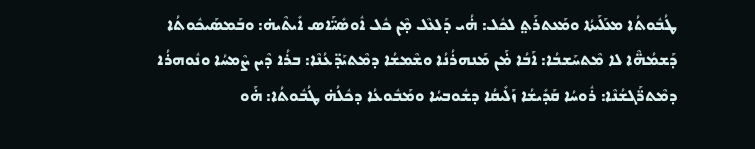ܛܳܒܽܘܬܳܐ ܡܥܰܠܰܝܬܳܐ ܘܡܰܥܬܪܰܬ݀ ܠܟܽܠ: ܗ̇ܳܝ ܕܰܠܥܶܠ ܡ̣ܶܢ ܟܽܠ ܐܽܘܣܺܝ̈ܰܐܣ ܐܺܝܬܶܝܗ̇: ܘܒܰܡܣܰܝܟܽܘܬܳܐ ܕܰܫܡܳܗ̈ܶܐ ܠܐ ܡܶܬܚܰܫܒܳܐ: ܐܰܒܳܐ ܡ̇ܰܢ ܡܰܢܗܪܳܢܳܐ ܘܫܶܡܫܳܐ ܕܡܶܬܝܰܕ̈ܥܳܢܶܐ: ܒܪܳܐ ܕܶܝܢ ܨܶܡܚܳܐ ܘܢܽܘܗܪܳܐ ܕܡܶܬܪ̈ܰܓܫܳܢܶܐ: ܪܽܘܚܳܐ ܩܰܕܺܝܫܳܐ ܙܰܠܺܝܩܳܐ ܕܫܽܘܒܚܳܐ ܘܡܰܒܽܘܥܳܐ ܕܟܽܠܳܗ̇ ܛܳܒܽܘܬܳܐ: ܗ̇ܰܘ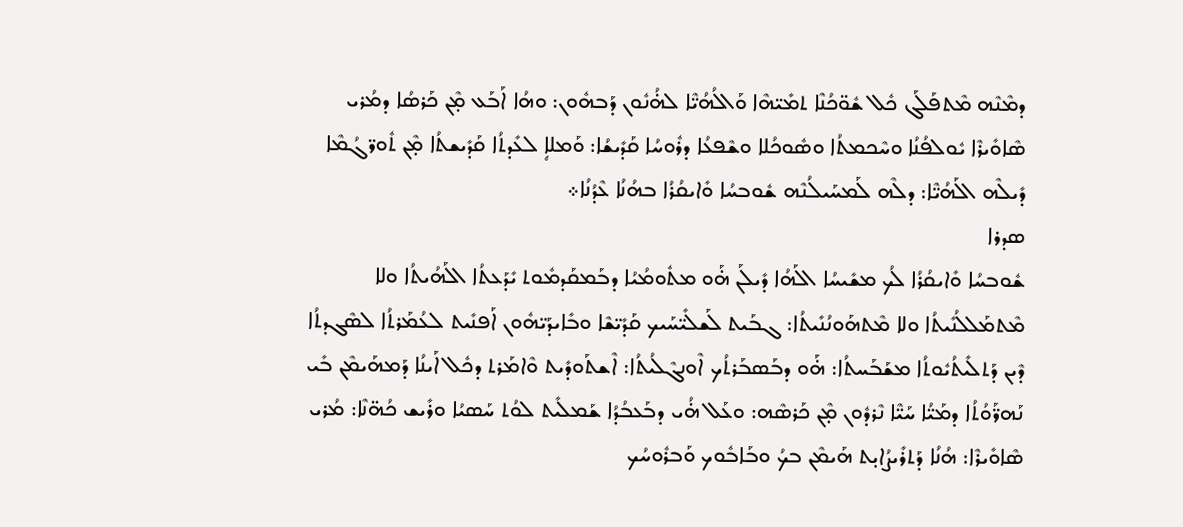ܕܡܶܢܶܗ ܡܶܬܦܰܠܰܓ ܟܽܠ ܫܽܘ̈ܟܳܢܶܐ ܬܡܺܝ̈ܗܶܐ ܘܰܐܠܳܗܳܝ̈ܶܐ ܠܗ̇ܳܢܽܘܢ ܕܰܒܗܽܘܢ: ܘܗܳܐ ܐܰܒܰܥ ܡ̣ܶܢ ܟܰܪܣܳܐ ܕܡܳܪܝ ܣܶܐܘܺܝܪܶܐ ܝܽܘܠܦܳܢܳܐ ܘܚܶܟܡܬܳܐ ܘܣܽܘܟܳܠܐ ܘܫܶܦܥܳܐ ܕܪܽܘܚܳܐ ܩܰܕܺܝܫܳܐ: ܘܰܡܠܐܴ ܠܥܺܕܬܳܐ ܩܰܕܺܝܫܬܳܐ ܡ̣ܶܢ ܬܽܘܪ̈ܓܳܡܶܐ ܕܺܝܠܶܗ ܐܠܰܗܳܝ̈ܶܐ: ܕܠܶܗ ܠܰܡܚܰܝܠܳܢܶܗ ܫܽܘܒܚܳܐ ܘܺܐܝܩܳܪܳܐ ܒܗܳܢܳܐ ܥܶܕܳܢܳܐ܀
ܣܕܪܐ
ܫܽܘܒܚܳܐ ܘܺܐܝܩܳܪܳܐ ܠܳܟ ܡܫܺܝܚܳܐ ܐܠܰܗܳܐ ܕܺܝܠܰܢ ܗ̇ܰܘ ܡܬܽܘܡܳܝܳܐ ܕܒܰܡܩܰܕܡܽܘܬ ܝܺܕܰܥܬܳܐ ܐܠܰܗܳܝܬܳܐ ܘܠܐ ܡܶܬܡܰܠܠܳܢܺܝܬܳܐ ܘܠܐ ܡܶܬܗܰܘܢܳܢܺܝܬܳܐ: ܓܒܰܝܬ ܠܰܫܠܺܝ̈ܚܰܝܟ ܩܰܕܺܝ̈ܫܶܐ ܘܒܺܐܝܕܰܝ̈ܗܽܘܢ ܐܰܦܢܺܝܬ ܠܥܳܡܰܪܬܳܐ ܠܣܶܓܕܬܳܐ ܕܶܝܢ ܕܰܬܠܺܝܬܳܝܽܘܬܳܐ ܡܫܰܒܰܚܬܳܐ: ܗ̇ܰܘ ܕܒܰܣܒܰܪܬܳܟ ܐܶܘܢܓܶܠܳܝܬܳܐ: ܐܶܫܬܰܘܕܺܝܬ ܘܶܐܡܰܪܬ ܕܟܽܠ ܐܰܝܢܳܐ ܕܰܡܗܰܝܡܶܢ ܒܺܝ ܢܰܗܪ̈ܰܘܳܬܳܐ ܕܡܰܝ̈ܳܐ ܚܰܝ̈ܶܐ ܢܶܪܕܽܘܢ ܡ̣ܶܢ ܟܰܪܣܶܗ: ܘܥܰܠ ܗ̇ܳܝ ܕܒܰܥܒܳܕܳܐ ܫܰܡܠܺܝܬ ܠܘܳܬ ܚܰܣܝܳܐ ܘܪܺܝܫ ܟܳܗ̈ܢܶܐ: ܡܳܪܝ ܣܶܐܘܺܝܪܶܐ: ܗܳܢܳܐ ܕܰܬܪܺܝܨܳܐܝ̣ܬ ܗܰܝܡܶܢ ܒܟܳ ܘܒܰܐܒܽܘܟ ܘܰܒܪܽܘܚܳܟ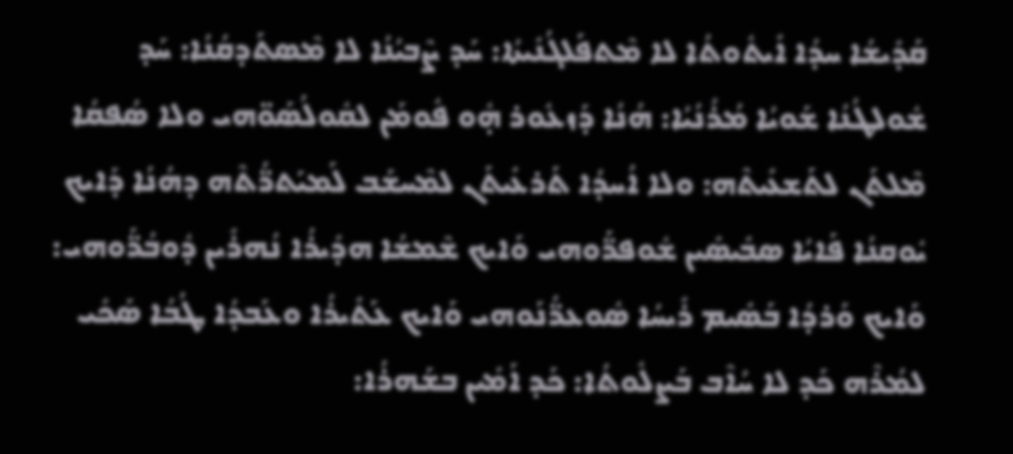ܩܰܕܺܝܫܳܐ ܚܕܳܐ ܐܺܝܬܽܘܬܳܐ ܠܐ ܡܶܬܦܰܠܓܳܢܺܝܬܳܐ: ܚܰܕ ܨܶܒܝܳܢܳܐ ܠܐ ܡܶܣܬܰܕܩܳܢܳܐ: ܚܰܕ ܫܽܘܠܛܳܢܳܐ ܫܰܘܝܳܐ ܡܳܪܳܢܳܝܳܐ: ܗܳܢܳܐ ܕܰܙܥܽܘܪ ܗ̣ܽܘ ܦܽܘܡܰܢ ܠܩܽܘܠܳܣܰܘ̈ܗܝ ܘܠܐ ܣܳܦܩܳܐ ܡܶܠܬܰܢ ܠܬܰܫܥܺܝܬܶܗ: ܘܠܐ ܐܳܚܕܳܐ ܬܰܪܥܺܝܬܰܢ ܠܡܶܚܫܰܒ ܠܰܡܝܰܬܪ̈ܳܬܶܗ ܕܗܳܢܳܐ ܕܰܐܝܟ ܝܽܘܩܢܳܐ ܦܰܐܝܳܐ ܣܒܺܝܣܺܝܢ ܫܽܘܦܪ̈ܰܘܗܝ ܘܰܐܝܟ ܫܶܡܫܳܐ ܗܕܺܝܪܳܐ ܢܳܗܪܺܝܢ ܕܽܘܒܳܪ̈ܰܘܗܝ: ܘܰܐܝܟ ܘܰܪܕܳܐ ܒܰܣܺܝܡ ܪܺܝܚܳܐ ܣܽܘܥܪ̈ܳܢܰܘܗܝ ܘܰܐܝܟ ܥܰܬܺܝܪܳܐ ܘܥܰܒܕܳܐ ܛܳܒܳܐ ܣܰܟܺܝ ܠܡܳܪܶܗ ܟܰܕ ܠܐ ܚܳܐܶܒ ܒܰܨܠܽܘܬܳܐ: ܟܰܕ ܐܰܡܺܝܢ ܒܫܰܗܪܳܐ: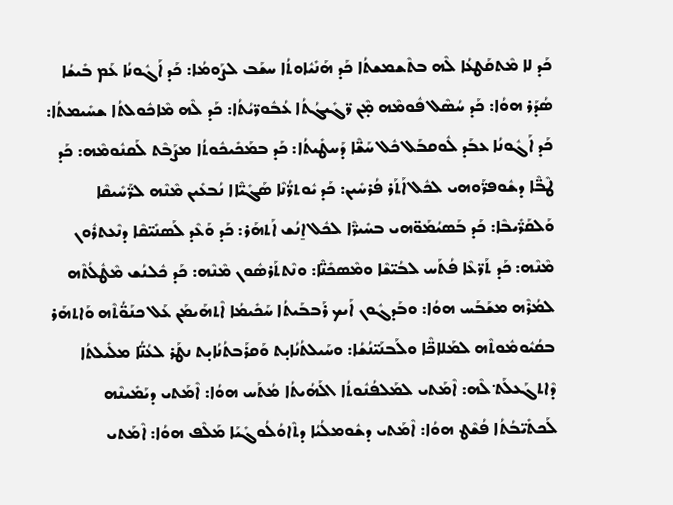ܟܰܕ ܠܐ ܡܶܬܩܰܛܥܳܐ ܠܶܗ ܒܬܶܫܡܫܬܳܐ ܟܰܕ ܗܰܢܺܝܽܐܘܬܳܐ ܚܫܰܒ ܠܨܰܘܡܳܐ: ܟܰܕ ܐܰܓܽܘܢܳܐ ܥܰܡ ܒܺܝܫܳܐ ܣܳܕܰܪ ܗܘܳܐ: ܟܰܕ ܚܳܣܶܠ ܦܽܘܡܶܗ ܡ̣ܶܢ ܪ̈ܓܺܝܓܳܬܳܐ ܥܳܒܽܘܪ̈ܝܳܬܳܐ: ܟܰܕ ܠܶܗ ܡܶܐܟܽܘܠܬܳܐ ܫܚܺܝܡܬܳܐ: ܟܰܕ ܐܰܓܽܘܢܳܐ ܥܒܰܕ ܠܽܘܩܒܰܠ ܟܽܠ ܚܰܫ̈ܶܐ ܕܰܚܛܺܝܬܳܐ: ܟܰܕ ܒܡܰܟܺܝܟܽܘܬܳܐ ܡܨܰܒܶܬ ܠܰܩܢܽܘܡܶܗ: ܟܰܕ ܛܶܒ̈ܶܐ ܕܫܽܘܦܪ̈ܰܘܗܝ ܠܟܽܠ ܐܰܬܰܪ ܦܳܪܚܺܝܢ: ܟܰܕ ܝܽܘܬܪ̈ܳܢܶܐ ܣܰܓܺܝ̈ܶܐܐ ܢܳܒܥܺܝܢ ܡܶܢܶܗ ܠܪ̈ܰܚܺܝܩܶܐ ܘܰܠܩܰܪ̈ܺܝܒܶܐ: ܟܰܕ ܒܰܣܝܳܡܰܘ̈ܗܝ ܒܚܺܝܪ̈ܶܐ ܠܟܽܠ ܐ̱ܢܳܫ ܐܰܬܗܰܪ: ܟܰܕ ܘܰܥܶܕ ܠܰܣܢܺܝ̈ܩܶܐ ܕܢܶܥܬܪܽܘܢ ܡܶܢܶܗ: ܟܰܕ ܬܰܪ̈ܥܶܐ ܦܳܬܰܚ ܠܒܳܝ̈ܫܶܐ ܘܡܶܣܟܺܢ̈ܶܐ: ܘܢܶܬܬܰܪܣܽܘܢ ܡܶܢܶܗ: ܟܰܕ ܟܽܠܢܳܫ ܡܶܛܽܠܳܬܶܗ ܠܡܳܪܶܗ ܡܫܰܒܰܚ ܗܘܳܐ: ܘܒܰܕܓܽܘܢ ܐܰܝܟ ܪܰܒܒܰܝܬܳܐ ܚܰܟܺܝܡܳܐ ܐܶܬܗܰܝܡܰܢ ܥܰܠ ܟܢܰܘ̈ܳܬܶܗ ܘܰܐܬܗܰܪ ܒܩܳܝܽܘܡܽܘܬܶܗ ܠܡܰܠܐܟ̈ܶܐ ܘܠܰܒܢܰܝ̈ܢܳܫܳܐ: ܘܚܰܝܠܬܳܢܳܐܝ̣ܬ ܘܰܩܪܰܒܬܳܢܳܐܝ̣ܬ ܢܛܰܪ ܠܥܳܢ̈ܳܐ ܡܠܺܝܠܬܳܐ ܕܶܐܬܓܰܥܠܰܬ݀ ܠܶܗ: ܐܶܡܰܬܝ ܠܡܰܠܦܳܢܽܘܬܳܐ ܐܠܰܗܳܝܬܳܐ ܡܳܬܰܚ ܗܘܳܐ: ܐܶܡܰܬܝ ܕܝܰܡܺܝܢܶܗ ܠܰܟܬܺܝ̈ܒܳܬܳܐ ܦܳܫܶܛ ܗܘܳܐ: ܐܶܡܰܬܝ ܕܫܽܘܡܠܳܝܳܐ ܕܬܶܐܘܳܠܳܘܓܺܝܰܐ ܡܰܠܶܦ ܗܘܳܐ: ܐܶܡܰܬܝ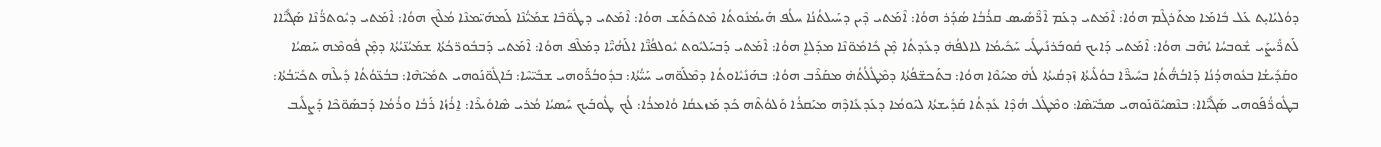ܕܘܳܠܝܳܐܝ̣ܬ ܥܰܠ ܒܺܐܡܰܐ ܡܬܰܪܓܶܡ ܗܘܳܐ: ܐܶܡܰܬܝ ܕܥܰܡ ܐܶܪ̈ܶܣܺܝܣ ܩܪܳܒܳܐ ܣܳܕܰܪ ܗܘܳܐ: ܐܶܡܰܬܝ ܕܶܝܢ ܕܚܰܝܠܬܳܢܳܐ ܚܠܳܦ ܗܰܝܡܳܢܽܘܬܳܐ ܡܶܬܟܰܬܰܫ ܗܘܳܐ: ܐܶܡܰܬܝ ܕܛܽܘ̈ܒܶܐ ܫܡܰܝ̈ܳܢܶܐ ܠܰܡܗܰܝ̈ܡܢܶܐ ܡܳܠܶܟ ܗܘܳܐ: ܐܶܡܰܬܝ ܕܝܽܘܬܪ̈ܳܢܶܐ ܣܰܓܺܝ̈ܶܐܐ ܠܰܬܪ̈ܺܝܨܰܝ ܫܽܘܒܚܳܐ ܝܳܗܶܒ ܗܘܳܐ: ܐܶܡܰܬܝ ܕܰܐܝܟ ܩܽܘܒܰܪܢܺܝܛܺܝ ܚܰܟܺܝܡܳܐ ܠܐܠܦܳܗ̇ ܕܥܺܕܬܳܐ ܡ̣ܶܢ ܟܺܐܡܽܘ̈ܢܶܐ ܡܕܰܠܐܷ ܗܘܳܐ: ܐܶܡܰܬܝ ܕܰܒܚܰܠܝܽܘܬ ܝܽܘܠܦܳܢ̈ܶܐ ܐܠܰܗܳܝ̈ܶܐ ܕܡܰܠܶܦ ܗܘܳܐ: ܐܶܡܰܬܝ ܕܰܒܒܽܘܪ̈ܟܳܬܳܐ ܫܡܰܝܳܢ̈ܝܳܬܳܐ ܕܡ̣ܶܢ ܦܽܘܡܶܗ ܚܰܣܝܳܐ ܘܩܰܕܺܝܫܳܐ ܒܥܽܘܗܕܳܢܳܐ ܕܰܐܒܳܗ̈ܳܬܳܐ ܒܚܺܝܪ̈ܶܐ ܒܘܳܠܺܝܬܳܐ ܙܶܕܩܳܝܬܳܐ ܠܳܗ̇ ܡܚܰܘܶܐ ܗܘܳܐ: ܒܬܰܟܫ̈ܦܳܬܳܐ ܕܡܶܛܽܠܳܬܳܗ̇ ܡܩܰܪܶܒ ܗܘܳܐ: ܒܗܰܢܺܝܽܐܘܬܳܐ ܕܡܶܠܰܘ̈ܗܝ ܚܰܝ̈ܳܬܳܐ: ܒܕܽܘܒܳܪ̈ܰܘܗܝ ܫܒܺܝ̈ܚܶܐ: ܒܰܐܓܽܘ̈ܢܰܘܗܝ ܬܡܺܝ̈ܗܶܐ: ܒܒܳܥ̈ܘܳܬܳܐ ܕܺܝܠܶܗ ܬܟܺܝ̈ܒܳܬܳܐ: ܒܛܽܘܪ̈ܳܦܰܘܗܝ ܣܰܓܺܝ̈ܶܐܐ: ܒܢܶܣܝܽܘ̈ܢܰܘܗܝ ܣܒܺܝ̈ܣܶܐ: ܘܡܶܛܽܠ ܗܳܕܶܐ ܥܺܕܬܳܐ ܩܰܕܺܝܫܬܳܐ ܠܝܰܘܡܳܐ ܕܥܰܕܥܺܐܕܶܗ ܡܝܰܩܪܳܐ ܘܰܠܘܳܬܶܗ ܟܰܕ ܡܰܙܥܩܳܐ ܘܳܐܡܪܳܐ: ܠܳܟ ܛܽܘܒܰܝܟ ܚܰܣܝܳܐ ܡܳܪܝ ܣܶܐܘܺܝܪܶܐ: ܐ̱ܪܳܙܳܐ ܪܰܒܳܐ ܘܪܳܡܳܐ ܕܰܒܣܰܘ̈ܟܶܐ ܕܰܨܠܺܝܒ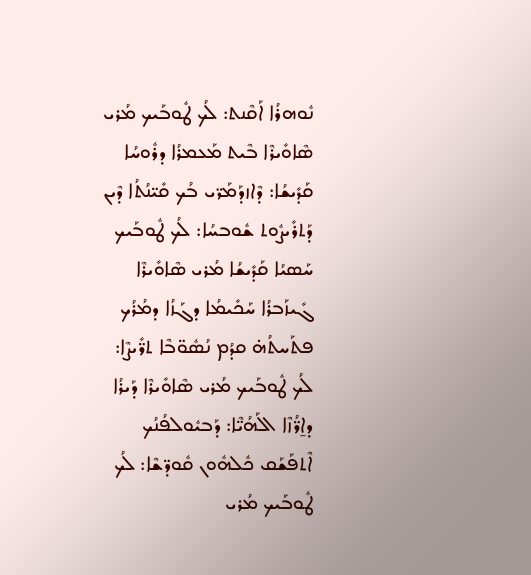ܢܽܘܗܪܳܐ ܐܰܩܶܢܬ: ܠܳܟ ܛܽܘܒܰܝܟ ܡܳܪܝ ܣܶܐܘܺܝܪܶܐ ܒܶܝܬ ܡܰܥܡܪܳܐ ܕܪܽܘܚܳܐ ܩܰܕܺܝܫܳܐ: ܕܶܐܙܕܰܡܰܪ̈ܝ ܒܳܟ ܩܺܝ̈ܢܳܬܳܐ ܕܶܝܢ ܕܰܬܪܺܝܨܽܘܬ ܫܽܘܒܚܳܐ: ܠܳܟ ܛܽܘܒܰܝܟ ܚܰܣܝܳܐ ܩܰܕܺܝܫܳܐ ܡܳܪܝ ܣܶܐܘܺܝܪܶܐ ܓܺܝܙܰܒܪܳܐ ܚܰܟܺܝܡܳܐ ܕܓܰܙܳܐ ܕܡܳܪܳܟ ܦܬܰܚܬܳܗ̇ ܩܕܳܡ ܢܳܣܽܘ̈ܒܶܐ ܬܪ̈ܺܝܨܶܐ: ܠܳܟ ܛܽܘܒܰܝܟ ܡܳܪܝ ܣܶܐܘܺܝܪܶܐ ܕܰܝܪܳܐ ܕܐ̱ܪ̈ܳܙܶܐ ܐܠܰܗܳܝ̈ܶܐ: ܕܰܒܝܽܘܠܦܳܢܳܟ ܐܶܬܦܰܫܰܩ ܟܽܠܗܽܘܢ ܩܽܘܕ̈ܫܶܐ: ܠܳܟ ܛܽܘܒܰܝܟ ܡܳܪܝ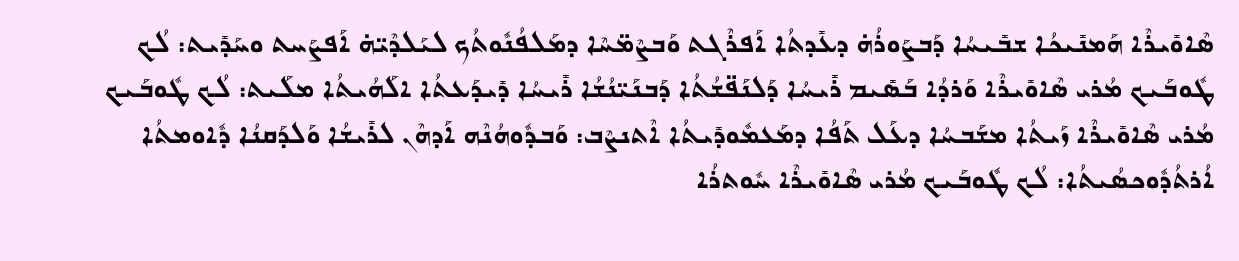ܣܶܐܘܺܝܪܶܐ ܗܰܡܢܺܝܟܳܐ ܫܒܺܝܚܳܐ ܕܰܒܨܰܘܪܳܗ̇ ܕܥܺܕܬܳܐ ܐܰܦܪܶܓܬ ܘܰܒܨܶܡ̈ܚܶܐ ܕܡܰܠܦܳܢܽܘܬܳܟ ܠܝܰܠܕܶܝ̈ܗ̇ ܐܰܦܨܰܚܬ ܘܚܰܕܺܝܬ: ܠܳܟ ܛܽܘܒܰܝܟ ܡܳܪܝ ܣܶܐܘܺܝܪܶܐ ܘܰܪܕܳܐ ܒܰܣܺܝܡ ܪܺܝܚܳܐ ܕܰܠܢܰܦ̈ܫܳܬܳܐ ܕܰܒܢܰܝ̈ܢܳܫܳܐ ܪܺܝܚܳܐ ܕܺܝܕܰܥܬܳܐ ܐܠܰܗܳܝܬܳܐ ܡܠܰܝܬ: ܠܳܟ ܛܽܘܒܰܝܟ ܡܳܪܝ ܣܶܐܘܺܝܪܶܐ ܙܰܝܬܳܐ ܡܫܰܒܚܳܐ ܕܥܰܠ ܬܰܦܳܐ ܕܡܰܥܡܽܘܕܺܝܬܳܐ ܐܶܬܢܨܶܒ: ܘܰܒܕܽܘܗܳܢܶܗ ܐܰܕܗܶܢ ܠܪܺܝܫܳܐ ܘܰܠܕܰܩܢܳܐ ܕܽܐܘܡܬܳܐ ܐܳܪܬܳܕܽܘܟܣܳܝܬܳܐ: ܠܳܟ ܛܽܘܒܰܝܟ ܡܳܪܝ ܣܶܐܘܺܝܪܶܐ ܚܽܘܬܪܳܐ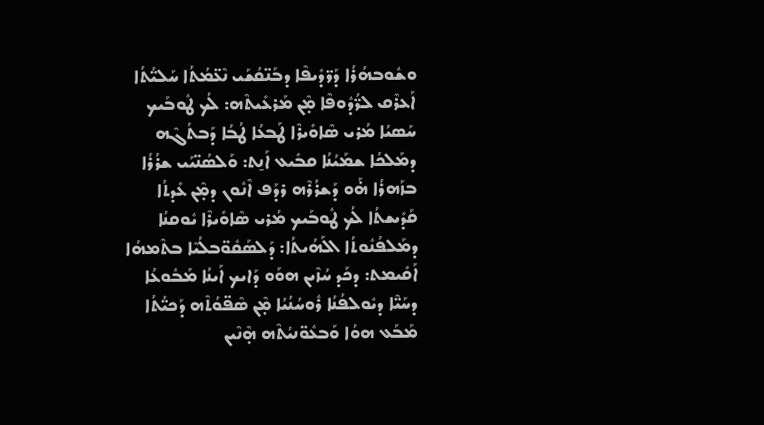ܘܫܽܘܒܗܳܪܳܐ ܕܰܪ̈ܕܺܝܦܶܐ ܕܒܰܢ̈ܩܳܫܰܝ ܢܶܥ̈ܡܳܬܳܐ ܚܰܠܝ̈ܳܬܳܐ ܐܰܥܪܶܩ ܠܪ̈ܳܕܽܘܦܶܐ ܡ̣ܶܢ ܡܰܪܥܺܝܬܶܗ: ܠܳܟ ܛܽܘܒܰܝܟ ܚܰܣܝܳܐ ܡܳܪܝ ܣܶܐܘܺܝܪܶܐ ܛܰܒܥܳܐ ܛܳܒܳܐ ܕܰܒܬܳܓܶܗ ܕܡܰܠܟܳܐ ܫܡܰܝܳܢܳܐ ܩܒܺܝܥ ܐܰܢ̱ܬ: ܘܰܠܣܳܢ̈ܝܰܝ ܫܪܳܪܳܐ ܒܙܰܗܪܳܐ ܗ̇ܰܘ ܕܰܫܪܳܪܶܗ ܪܕܰܦ ܐܶܢܽܘܢ ܕܡ̣ܶܢ ܥܺܕܬܳܐ ܩܰܕܺܝܫܬܳܐ ܠܳܟ ܛܽܘܒܰܝܟ ܡܳܪܝ ܣܶܐܘܺܝܪܶܐ ܝܽܘܩܢܳܐ ܕܡܰܠܦܳܢܽܘܬܳܐ ܐܠܰܗܳܝܬܳܐ: ܕܰܠܣܰܩܽܘ̈ܒܠܳܝܶܐ ܒܬܶܡܗܳܐ ܐܰܩܺܝܡܬ: ܕܟܰܕ ܚܳܙܶܝܢ ܗܘܰܘ ܕܰܐܝܟ ܐܰܝܢܳܐ ܡܰܒܽܘܥܳܐ ܕܚܰܝ̈ܶܐ ܕܝܽܘܠܦܳܢܳܐ ܪܽܘܚܳܢܳܝܳܐ ܡ̣ܶܢ ܣܶܦ̈ܘܳܬܶܗ ܕܰܟܝ̈ܳܬܳܐ ܡܰܒܰܥ ܗܘܳܐ ܘܰܒܥܽܘ̈ܢܝܳܬܶܗ ܗ̣ܶܢܶܝܢ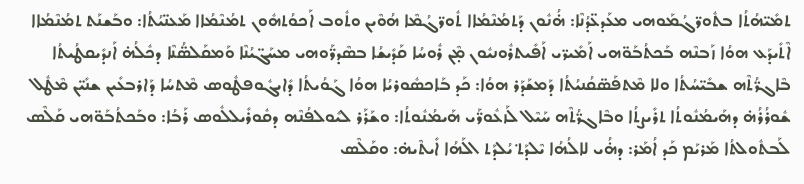ܬܡܺܝ̈ܗܳܬܳܐ ܒܬܽܘܪ̈ܓܳܡܰܘܗܝ ܡܥܰܕܥ̈ܕܳܢܶܐ: ܗ̇ܳܢܽܘܢ ܕܰܬܡܳܢܶܡܳܐܐ ܬܽܘܪ̈ܓܳܡܶܐ ܗܳܘܶܝܢ ܘܬܽܘܒ ܐܰܟܘܳܬܗܽܘܢ ܬܡܳܢܶܡܳܐܐ ܡܰܥܢ̈ܝܳܬܳܐ: ܘܒܰܫܢܰܬ ܬܡܳܢܶܡܳܐܐ ܐܶܬܺܝܕܰܥ ܗܘܳܐ ܙܰܒܢܶܗ ܒܰܟܬܳܒܰܘ̈ܗܝ ܐܰܡܺܝܪ̈ܝ ܐܰܦܺܝܬܪܽܘܢܝܽܘܢ ܡ̣ܶܢ ܪܽܘܚܳܐ ܩܰܕܺܝܫܳܐ ܒܣܶܕܪ̈ܰܘܗܝ ܡܚܰܓ̈ܝܳܢܶܐ ܘܰܡܩܰܠܣ̈ܳܢܶܐ ܕܟܽܠܳܗ̇ ܐܰܢܕܺܝܩܛܳܝܬܳܐ ܒܶܐܓܪ̈ܳܬܶܗ ܫܒܺܝ̈ܚܳܬܳܐ ܘܠܐ ܡܶܬܦܰܣ̈ܩܳܢܝܳܬܳܐ ܕܰܡܫܰܕܰܪ ܗܘܳܐ: ܟܰܕ ܒܰܐܟܣܽܘܪܝܳܐ ܗܘܳܐ ܓܰܘܳܝܬܳܐ ܕܺܐܝܓܽܘܦܛܽܘܣ ܡܶܬܚܳܐ ܕܰܐܪܒܥܺܝܢ ܫܢܺܝ̈ܢ ܡܶܛܽܠ ܫܽܘܪܳܪܳܗ̇ ܕܗܰܝܡܳܢܽܘܬܳܐ ܬܪܺܝܨܬܳܐ ܘܒܶܐܓܪ̈ܳܬܶܗ ܚܰܝܶܠ ܠܰܙܥܽܘܪ̈ܰܝ ܗܰܝܡܳܢܽܘܬܳܐ: ܘܫܰܪܰܪ ܠܝܽܘܠܦܳܢܶܗ ܕܩܽܘܪܺܝܠܠܽܘܣ ܪܰܒܳܐ: ܘܒܰܟܬܳܒܰܘ̈ܗܝ ܩܰܠܶܣ ܠܰܒܬܽܘܠܬܳܐ ܡܰܪܝܰܡ ܟܰܕ ܐܳܡܰܪ: ܕܗ̇ܳܝ ܠܐܠܳܗܳܐ ܝܶܠܕܰܬ݀ ܝܳܠܕܰܬ ܐܠܰܗܳܐ ܐܺܝܬܶܝܗ̇: ܘܩܰܠܶܣ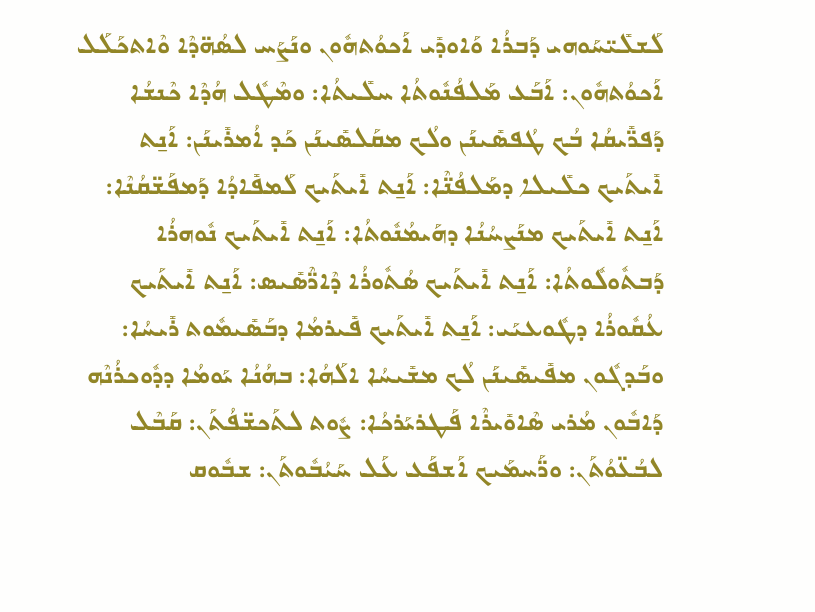ܠܰܫܠܺܝ̈ܚܰܘܗܝ ܕܰܒܪܳܐ ܘܰܐܘܕܺܝ ܐܰܟܘܳܬܗܽܘܢ ܘܢܰܨܰܚ ܠܣܳܗ̈ܕܶܐ ܘܶܐܬܟܰܠܰܠ ܐܰܟܘܳܬܗܽܘܢ: ܐܰܒܰܥ ܡܰܠܦܳܢܽܘܬܳܐ ܚܠܺܝܬܳܐ: ܘܡܶܛܽܠ ܗܳܕܶܐ ܟܶܢܫܳܐ ܕܰܦܪ̈ܺܝܩܳܐ ܒܳܟ ܛܳܦܣܺܝܢܰܢ ܘܠܳܟ ܡܩܰܠܣܺܝܢܰܢ ܟܰܕ ܐܳܡܪܺܝܢܰܢ: ܐܰܢ̱ܬ ܐܺܝܬܰܝܟ ܟܠܺܝܠܐ ܕܡܰܠܦܳܢ̈ܶܐ: ܐܰܢ̱ܬ ܐܺܝܬܰܝܟ ܠܰܡܦܺܐܕܳܐ ܕܰܡܦܰܫ̈ܩܳܢܶܐ: ܐܰܢ̱ܬ ܐܺܝܬܰܝܟ ܡܢܰܨܚܳܢܳܐ ܕܗܰܝܡܳܢܽܘܬܳܐ: ܐܰܢ̱ܬ ܐܺܝܬܰܝܟ ܢܽܘܗܪܳܐ ܕܰܒܬܽܘܠܽܘܬܳܐ: ܐܰܢ̱ܬ ܐܺܝܬܰܝܟ ܣܳܬܽܘܪܳܐ ܕܶܐܪ̈ܶܣܺܝܣ: ܐܰܢ̱ܬ ܐܺܝܬܰܝܟ ܥܳܩܽܘܪܳܐ ܕܛܽܘܥܝܰܝ: ܐܰܢ̱ܬ ܐܺܝܬܰܝܟ ܦܺܝܪܡܳܐ ܕܒܰܣܺܝܡܽܘܬ ܪܺܝܚܳܐ: ܘܒܰܕܓܽܘܢ ܡܦܺܝܣܺܝܢܰܢ ܠܳܟ ܡܫܺܝܚܳܐ ܐܠܰܗܳܐ: ܒܗܳܢܳܐ ܝܰܘܡܳܐ ܕܕܽܘܟܪܳܢܶܗ ܕܰܐܒܽܘܢ ܡܳܪܝ ܣܶܐܘܺܝܪܶܐ ܦܰܛܪܝܰܪܟܳܐ: ܨܽܘܬ ܠܬܰܟܫ̈ܦܳܬܰܢ: ܩܰܒܶܠ ܠܒܳܥ̈ܘܳܬܰܢ: ܘܪ̈ܰܚܡܰܝܟ ܐܰܫܦܰܥ ܥܰܠ ܚܰܝܳܒܽܘܬܰܢ: ܫܒܽܘܩ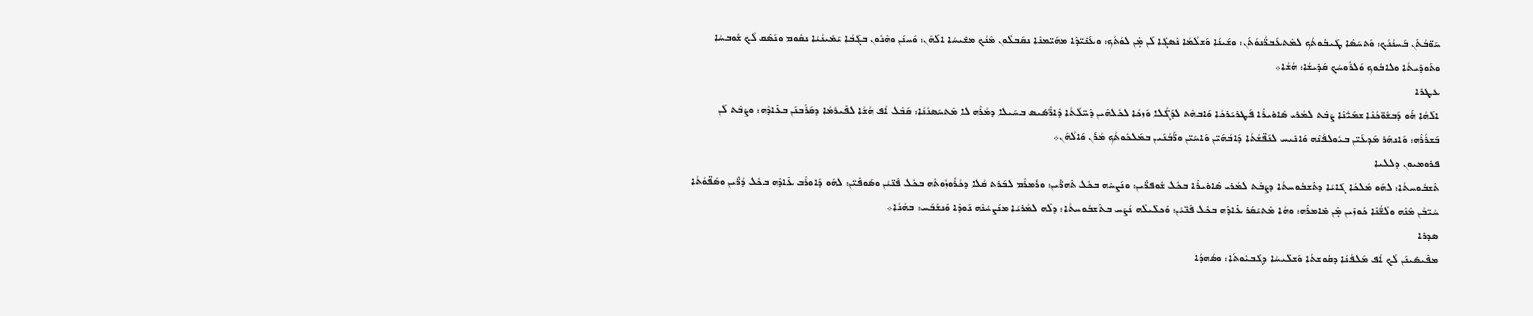ܚܰܘ̈ܒܳܬܰܢ ܒܰܚܢܳܢܳܟ: ܘܰܬܚܰܣܶܐ ܛܰܝܒܽܘܬܳܟ ܠܡܶܬܥܰܒܪ̈ܳܢܘܳܬܰܢ: ܘܫܰܝܢܳܐ ܘܰܫܠܳܡܳܐ ܢܶܣܓܶܐ ܠܰܢ ܡ̣ܶܢ ܠܘܳܬܳܟ: ܘܥܰܢܺܝ̈ܕܶܐ ܡܗܰܝ̈ܡܢܶܐ ܢܩܰܒܠܽܘܢ ܡܶܢܳܟ ܡܫܺܝܚܳܐ ܐܠܰܗܰܢ: ܘܰܚܢܰܢ ܘܗܶܢܽܘܢ ܒܓܰܒܳܐ ܝܰܡܺܝܢܳܝܳܐ ܢܩܽܘܡ ܘܢܰܣܶܩ ܠܳܟ ܫܽܘܒܚܳܐ ܘܬܰܘܕܺܝܬܳܐ ܘܠܐܒܽܘܟ ܘܰܠܪܽܘܚܳܟ ܩܰܕܺܝܫܳܐ: ܗܳܫܳܐ܀
ܥܛܪܐ
ܐܠܰܗܳܐ ܗ̇ܰܘ ܕܰܒܫܽܘ̈ܟܳܢܶܐ ܫܡܰܝ̈ܳܢܶܐ ܨܰܒܶܬ ܠܡܳܪܝ ܣܶܐܘܺܝܪܶܐ ܦܰܛܪܝܰܪܟܳܐ ܘܰܐܒܗܶܬ ܠܕܰܓ̈ܳܠܐ ܘܰܙܟܳܐ ܠܟܽܠܗܶܝܢ ܕܶܚ̈ܠܳܬܳܐ ܕܶܐܪ̈ܶܣܺܝܣ ܒܚܰܝܠܐ ܕܡܳܪܶܗ ܠܐ ܡܶܬܚܰܣܢܳܢܳܐ: ܩܰܒܶܠ ܐܳܦ ܗܳܫܳܐ ܠܦܺܝܪܡܳܐ ܕܩܰܪܶܒܢܰܢ ܒܥܺܐܕܶܗ: ܘܨܰܒܶܬ ܠܰܢ ܒܰܫܪܳܪܶܗ: ܘܰܐܢܗܰܪ ܡܰܕܥܰܝ̈ܢ ܒܝܽܘܠܦܳܢܶܗ ܘܰܐܢܺܝܚ ܠܢܰܦ̈ܫܳܬܳܐ ܕܰܐܒܳܗܰܝ̈ܢ ܘܰܐܚܰܝ̈ܢ ܘܪ̈ܰܒܳܢܰܝܢ ܒܡܰܠܟܽܘܬܳܟ ܡܳܪܰܢ ܘܰܐܠܳܗܰܢ܀
ܦܪܘܡܝܘܢ ܕܠܠܝܐ
ܬܶܫܒܽܘܚܬܳܐ: ܠܗܰܘ ܡܰܠܟܳܐ ܓܰܐܝܳܐ ܕܬܶܫܒܽܘܚܬܳܐ ܕܨܰܒܶܬ ܠܡܳܪܝ ܣܶܐܘܺܝܪܶܐ ܒܟܽܠ ܫܽܘܦܪ̈ܺܝܢ: ܘܢܰܨܚܶܗ ܒܟܽܠ ܬܶܗܪ̈ܺܝܢ: ܘܪܰܡܪܶܡ ܠܒܰܪܬ ܩܳܠܐ ܕܟܳܪܽܘܙܽܘܬܶܗ ܒܟܽܠ ܦܶܢ̈ܝܳܢ ܘܣܰܘܦܺܝ̈ܢ: ܠܗܰܘ ܕܰܐܘܪܶܒ ܥܺܐܕܶܗ ܒܟܽܠ ܕܳܪ̈ܺܝܢ ܘܣܶܦ̈ܘܳܬܳܐ ܚܳܝ̈ܒܳܢ ܡܶܢܶܗ ܘܠܶܫ̈ܳܢܶܐ ܟܳܘܙܺܝܢ ܡ̣ܶܢ ܡܺܐܡܪܶܗ: ܘܗܳܐ ܡܶܬܝܰܩܰܪ ܥܺܐܕܶܗ ܒܟܽܠ ܦܶܢ̈ܝܳܢ: ܘܰܟܠܺܝܠܶܗ ܢܳܨܰܚ ܒܬܶܫܒܽܘܚܬܳܐ: ܕܠܶܗ ܠܡܳܪܝܳܐ ܡܢܰܨܚܳܢܶܗ ܢܰܘܕܶܐ ܘܰܢܫܰܒܰܚ: ܒܗܳܢܳܐ܀
ܣܕܪܐ
ܡܦܺܝܣܺܝܢܰܢ ܠܳܟ ܐܳܦ ܡܰܠܦܳܢܳܐ ܕܩܽܘܫܬܳܐ ܘܰܫܠܺܝܚܳܐ ܕܓܰܒܝܽܘܬܳܐ: ܘܣܳܗܕܳܐ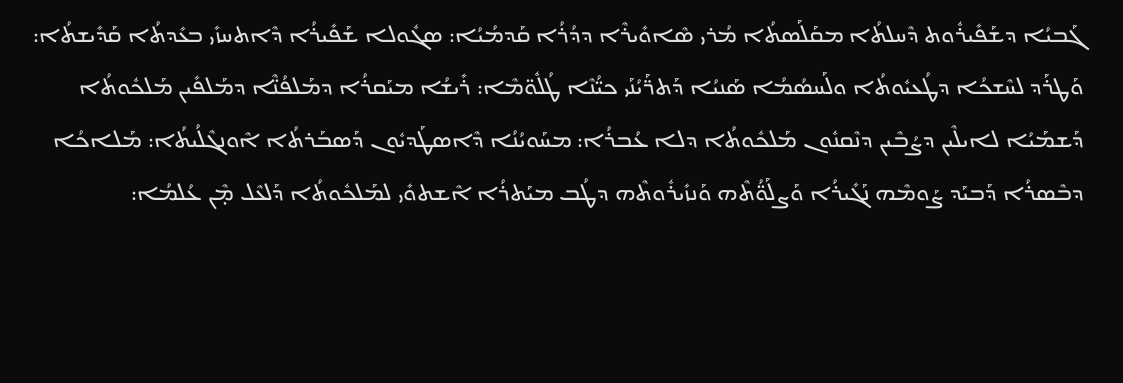ܓܰܒܝܳܐ ܕܫܰܦܺܝܪܽܘܬ ܕܶܚܠܬܳܐ ܡܩܰܠܰܣܬܳܐ ܡܳܪܝ ܣܶܐܘܺܝܪܶܐ ܕܕܳܪܳܐ ܩܰܕܡܳܝܳܐ: ܣܓܽܘܠܐ ܫܰܦܺܝܪܳܐ ܕܶܐܬܚܙܺܝ ܒܥܺܕܬܳܐ ܩܰܕܺܝܫܬܳܐ: ܘܰܛܪܰܕ ܠܚܶܫܟܳܐ ܕܛܳܥܝܽܘܬܳܐ ܘܠܰܚܣܳܡܳܐ ܣܰܢܝܳܐ ܕܰܬܪ̈ܰܝܳܢܰܝ ܟܝ̈ܳܢܶܐ ܛܳܠܽܘ̈ܡܶܐ: ܪܺܝܫܳܐ ܡܝܰܩܪܳܐ ܕܡܰܠܦܳܢ̈ܶܐ ܕܡܰܠܦܺܝܢ ܡܰܠܟܽܘܬܳܐ ܕܰܫܡܰܝܳܐ ܠܐܝܠܶܝܢ ܕܨܳܒܶܝܢ ܕܢܶܩܢܽܘܢ ܡܰܠܟܽܘܬܳܐ ܕܠܐ ܥܳܒܪܳܐ: ܡܚܰܘܝܳܢܳܐ ܕܶܐܣܛܰܕܝܽܘܢ ܕܰܣܒܰܪܬܳܐ ܐܶܘܢܓܶܠܳܝܬܳܐ: ܡܰܠܐܟܳܐ ܕܒܶܣܪܳܐ ܕܰܒܝܰܕ ܨܰܘܡܶܗ ܢܰܓܺܝܪܳܐ ܘܰܨܠܰܘ̈ܳܬܶܗ ܘܰܢܙܺܝܪܽܘܬܶܗ ܕܛܳܒ ܡܝܰܬܪܳܐ ܐܶܫܬܘܺܝ ܠܡܰܠܟܽܘܬܳܐ ܕܰܠܥܶܠ ܡ̣ܶܢ ܥܳܠܡܳܐ: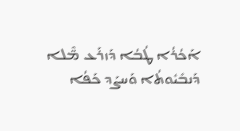ܐܰܟܳܪܳܐ ܛܳܒܳܐ ܕܰܙܪܰܥ ܡ̈ܶܠܐ ܕܰܢܒܺܝܽܘܬܳܐ ܘܰܚܨܰܕ ܟܰܦܳܐ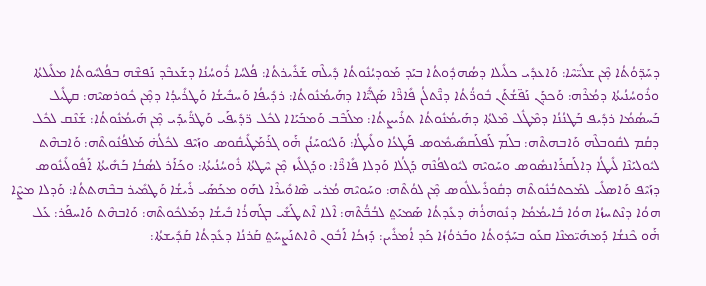ܕܚܰܕ̈ܘܳܬܳܐ ܡ̣ܶܢ ܫܠܺܝ̈ܚܶܐ: ܘܰܐܥܕܺܝ ܟܠܺܝܠܐ ܕܣܳܗܕܽܘܬܳܐ ܒܝܰܕ ܡܰܘܕܝܳܢܽܘܬܳܐ ܕܺܝܠܶܗ ܫܰܪܺܝܪܬܳܐ: ܦܳܠܚܳܐ ܪܽܘܚܳܢܳܐ ܕܫܰܥܒܶܕ ܢܰܦܫܶܗ ܒܦܳܠܚܽܘܬܳܐ ܡܠܺܝܠܬܳܐ ܘܪܽܘܚܳܢܳܝܬܳܐ ܕܡܳܪܶܗ: ܘܰܟܕܰܢ ܢܰܦ̈ܫܳܬܰܢ ܒܽܘܪ̈ܳܬܳܐ ܕܢ̈ܶܬܠܳܢ ܦܺܐܪ̈ܶܐ ܣܰܓܺܝ̈ܶܐܐ ܕܗܰܝܡܳܢܽܘܬܳܐ: ܪܕܺܝܦܳܐ ܘܰܚܒܺܝܫܳܐ ܘܰܛܪܺܝܕܳܐ ܕܡ̣ܶܢ ܟܽܘܪܣܝܶܗ: ܩܛܺܝܠ ܒܰܚܣܳܡܳܐ ܪܕܺܝܦ ܒܰܛܢܳܢܳܐ ܕܡܶܛܽܠ ܡܶܠܬܳܐ ܕܗܰܝܡܳܢܽܘܬܳܐ ܬܪܺܝܨܬܳܐ: ܡܠܰܒܶܒ ܘܰܡܒܰܝܰܐܐ ܠܟܽܠ ܪ̈ܕܺܝܦܰܝ ܘܰܛܪ̈ܺܝܕܰܝ ܡ̣ܶܢ ܗܰܝܡܳܢܽܘܬܳܐ: ܫܰܢܶܩ ܠܟܽܠ ܕܩܳܡ ܠܩܽܘܒܠܶܗ ܘܰܐܒܗܬܶܗ: ܒܠܰܡ ܠܰܦܠܰܩܣܺܝܡܽܘܣ ܦܰܛܥܳܐ ܘܠܺܝܛܳܐ: ܘܰܠܝܽܘܚܰܢܳܢ ܗ̇ܰܘ ܓܪܰܡܰܛܺܝܩܽܘܣ ܘܙܰܝܶܦ ܠܟܽܠܳܗ̇ ܡܰܠܦܳܢܽܘܬܶܗ: ܘܰܐܒܗܶܬ ܠܝܽܘܠܝܰܢܶܐ ܠܺܝܛܳܐ ܕܐܠܰܩܪܰܐܢܣܽܘܣ ܘܚܰܘܝܶܗ ܠܝܽܘܠܦܳܢܶܗ ܕܰܓܳܠܐ ܘܰܕܠܐ ܦܺܐܪ̈ܶܐ: ܘܕܰܓܠܺܝܙ ܡ̣ܶܢ ܚܶܛܬܳܐ ܪܽܘܚܳܢܳܝܬܳܐ: ܘܟܰܐܰܪ ܠܣܳܒܳܐ ܒܰܗܺܝܬܳܐ ܐܰܦܽܘܠܺܝܢܽܘܣ ܕܙܰܝܶܦ ܘܰܐܣܠܺܝ ܠܡܰܟܬܒܳܢܽܘܬܶܗ ܕܩܽܘܪܺܝܠܠܽܘܣ ܡ̣ܶܢ ܠܘܳܬܶܗ: ܘܚܰܘܝܶܗ ܡܳܪܝ ܣܶܐܘܺܝܪܶܐ ܠܗܰܘ ܡܟܰܣܰܝ ܪܺܝܫܳܐ ܘܰܛܡܺܝܪ ܒܒܶܗܬܬܳܐ: ܘܰܕܠܐ ܡܨܶܐ ܗܘܳܐ ܕܢܶܬܚܙܳܐ ܗܘܳܐ ܒܺܐܝܡܳܡܳܐ ܕܢܽܘܗܪܳܗ̇ ܕܥܺܕܬܳܐ ܣܰܡܝܰܬ݀ ܠܒܳܒ̈ܳܬܶܗ: ܐܶܠܐ ܐܶܬܛܰܫܺܝ ܒܓܰܗܪܳܐ ܒܺܝܫܳܐ ܕܡܰܠܟܽܘܬܶܗ: ܘܰܐܒܗܶܬ ܘܰܐܚܦܰܪ: ܥܰܠ ܗ̇ܰܘ ܟܶܢܫܳܐ ܕܰܡܗܰܝ̈ܡܢܶܐ ܩܥܰܘ ܒܚܰܕܽܘܬܳܐ ܘܒܰܪܘܳܙܳܐ ܟܰܕ ܐܳܡܪܺܝܢ: ܕܰܙܟܳܐ ܐܰܒܽܘܢ ܘܶܐܬܢܰܨܚܰܬ݀ ܩܰܪܢܳܐ ܕܥܺܕܬܳܐ ܩܰܕܺܝܫܬܳܐ: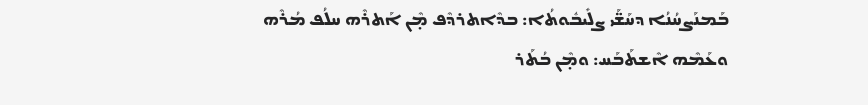ܒܰܡܢܰܨܚܳܢܳܐ ܕܚܰܫ̈ܰܝ ܨܠܺܝܒܽܘܬܳܐ: ܒܕܶܐܬܪܕܶܦ ܡ̣ܶܢ ܐܰܬܪܶܗ ܚܠܳܦ ܡܳܪܶܗ ܘܥܰܡܶܗ ܐܶܫܬܰܒܰܚ: ܘܡ̣ܶܢ ܒܳܬܰܪ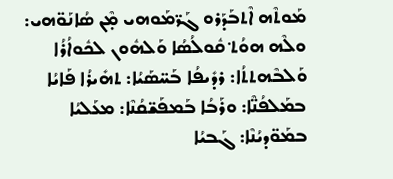ܡܰܘܬܶܗ ܐܶܬܒܰܕܰܪܘ ܓܰܪ̈ܡܰܘܗܝ ܡ̣ܶܢ ܣܳܐܢܰܘ̈ܗܝ: ܘܠܶܗ ܗܘܳܬ݀ ܩܽܘܠܳܣܳܐ ܘܰܠܗܽܘܢ ܠܟܽܘܐܳܪܳܐ ܘܰܠܒܶܗܬܬܳܐ: ܪܕܺܝܦܳܐ ܒܰܚ̈ܣܰܝܳܐ: ܬܗܺܝܪܳܐ ܦܰܐܝܳܐ ܒܡܰܠܦܳܢ̈ܶܐ: ܘܪܰܒܳܐ ܒܰܡܦܰܫ̈ܩܳܢܶܐ: ܡܥܰܠܝܳܐ ܒܡܰܘ̈ܕܝܳܢܶܐ: ܓܰܒܝܳܐ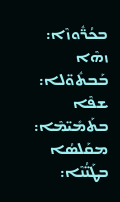ܒܟܳܪ̈ܽܘܙܶܐ: ܙܗܶܐ ܒܰܒܬܽܘ̈ܠܐ: ܫܦܶܐ ܒܬܰܡܺܝ̈ܡܶܐ: ܡܩܰܠܣܳܐ ܒܛܰܢ̈ܳܢܶܐ: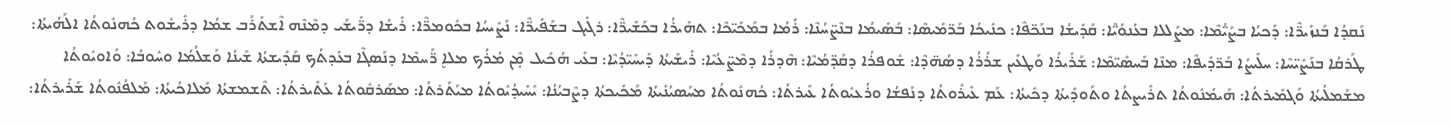ܢܰܩܕܳܐ ܒܰܢܙܺܝܪ̈ܶܐ: ܕܰܟܝܳܐ ܒܨܰܝ̈ܳܡܶܐ: ܡܨܰܠܠܐ ܒܥܳܢܘܳܝ̈ܶܐ: ܩܰܕܺܝܫܳܐ ܒܢܰܟ̈ܦܶܐ: ܟܢܺܝܟܳܐ ܒܰܪ̈ܡܺܝܣܶܐ: ܒܰܣܺܝܡܳܐ ܒܢܶܨ̈ܚܳܢܶܐ: ܪܳܡܳܐ ܒܡܰܟܺܝ̈ܟܶܐ: ܬܗܺܝܪܳܐ ܒܟܰܫܺܝܪ̈ܶܐ: ܪܓܺܝܓ ܒܫܰܦܺܝܪ̈ܶܐ: ܢܰܨܺܝܚܳܐ ܒܟܽܘܡܪ̈ܶܐ: ܪܺܝܫܳܐ ܕܪ̈ܺܝܫܰܝ ܕܡܶܢܶܗ ܐܶܫܬܰܪܰܒ ܫܡܳܐ ܕܪܺܝܫܽܘܬ ܟܳܗܢܽܘܬܳܐ ܐܠܰܗܳܝܬܳܐ: ܛܰܪܩܳܐ ܒܢܰܨܺܝ̈ܚܶܐ: ܚܠܺܝܨܳܐ ܒܰܪ̈ܕܺܝܦܶܐ: ܡܢܶܐ ܒܰܚܣܺܝ̈ܡܶܐ: ܫܰܪܺܝܪܳܐ ܘܰܛܥܺܝܢ ܫܪܳܪܳܐ ܕܣܳܗ̈ܕܶܐ: ܫܽܘܦܪܳܐ ܕܩܰܕ̈ܡܳܝܶܐ: ܗܶܕܪܳܐ ܕܡܶܨ̈ܥܳܝܶܐ: ܪܺܝܫܺܝܬܳܐ ܕܺܝܚܺܝ̈ܕܳܝܶܐ: ܒܥܺܝ ܗܳܟܺܝܠ ܡ̣ܶܢ ܡܳܪܳܟ ܡܠܐܷ ܪ̈ܰܚܡܶܐ ܕܢܰܣܓܶܐ ܒܥܺܕܬܳܟ ܩܰܕܺܝܫܬܳܐ ܫܰܝܢܳܐ ܘܰܫܠܳܡܳܐ ܘܚܽܘܒܳܐ: ܘܰܐܘܝܽܘܬܳܐ ܡܫܰܡܠܳܝܬܳܐ ܘܰܓܡܺܝܪܬܳܐ: ܗܰܝܡܳܢܽܘܬܳܐ ܬܪܺܝܨܬܳܐ ܘܬܰܘܕܺܝܬܳܐ ܕܟܺܝܬܳܐ: ܥܰܡ ܥܺܝܪܽܘܬܳܐ ܕܢܰܦܫܳܐ ܘܪܳܥܝܽܘܬܳܐ ܥܺܝܪܬܳܐ: ܟܳܗܢܽܘܬܳܐ ܡܚܰܣܝܳܢܺܝܬܳܐ ܡܰܟܺܝܟܬܳܐ ܕܨܶܒܝܳܢܳܐ: ܝܺܚܺܝܕܳܝܽܘܬܳܐ ܡܝܰܬܰܪܬܳܐ: ܡܣܰܪܩܽܘܬܳܐ ܥܰܬܺܝܪܬܳܐ: ܬܶܫܡܫܬܳܐ ܡܰܠܐܟܳܝܬܳܐ: ܡܰܠܦܳܢܽܘܬܳܐ ܫܰܪܺܝܪܬܳܐ: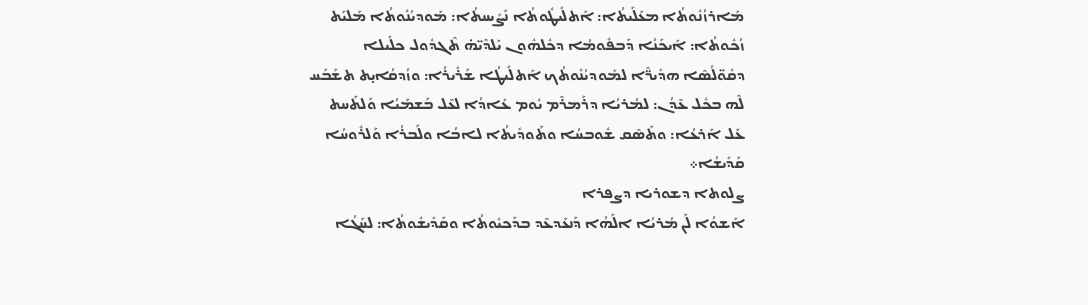ܡܰܐܪܙܳܢܽܘܬܳܐ ܡܥܰܠܰܝܬܳܐ: ܐܰܬܠܺܝܛܽܘܬܳܐ ܢܰܨܺܝܚܬܳܐ: ܡܰܘܕܝܳܢܽܘܬܳܐ ܡܰܠܝܰܬ ܙܳܟܽܘܬܳܐ: ܐܰܝܟܰܢܳܐ ܕܰܒܦܽܘܡܳܐ ܕܟܽܠܗܽܘܢ ܝܰܠܕܶܝ̈ܗ̇ ܬܶܓܕܽܘܠ ܟܠܺܝܠܐ ܕܩܽܘ̈ܠܳܣܶܐ ܗܕܺܝܪ̈ܶܐ ܠܡܰܘܕܝܳܢܽܘܬܳܟ ܐܰܬܠܺܝܛܳܐ ܫܰܪܺܝܪܳܐ: ܘܙܳܕܩܳܐܝ̣ܬ ܬܫܰܒܰܚ ܠܶܗ ܒܟܽܠ ܥܶܕܳܢ: ܠܡܳܪܝܳܐ ܕܪܰܡܪܶܡ ܝܽܘܡ ܥܺܐܕܳܐ ܠܥܶܠ ܒܰܫܡܰܝܳܐ ܘܰܠܬܰܚܬ ܥܰܠ ܐܰܪܥܳܐ: ܘܬܰܣܶܩ ܫܽܘܒܚܳܐ ܘܬܰܘܕܺܝܬܳܐ ܠܐܒܳܐ ܘܠܰܒܪܳܐ ܘܰܠܪܽܘܚܳܐ ܩܰܕܺܝܫܳܐ܀
ܨܠܘܬܐ ܕܫܘܪܝܐ ܕܨܦܪܐ
ܐܰܫܘܳܐ ܠܰܢ ܡܳܪܝܳܐ ܐܠܰܗܳܐ ܕܰܢܥܰܕܥܶܕ ܒܕܰܟܝܽܘܬܳܐ ܘܩܰܕܺܝܫܽܘܬܳܐ: ܠܚܰܓܳܐ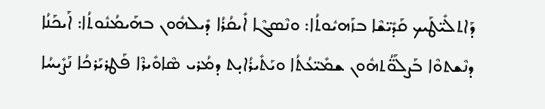ܕܰܐܬܠܺܝ̈ܛܰܝܟ ܩܰܕܺܝ̈ܫܶܐ ܒܙܰܗܝܽܘܬܳܐ: ܘܢܶܣܓܶܐ ܐܺܝܩܳܪܳܐ ܕܺܝܠܗܽܘܢ ܒܗܰܝܡܳܢܽܘܬܳܐ: ܐܰܝܟܰܢܳܐ ܕܢܶܫܬܘܶܐ ܒܰܨܠܰܘ̈ܳܬܗܽܘܢ ܫܡܺܝ̈ܥܳܬܳܐ ܘܝܰܬܺܝܪܳܐܝ̣ܬ ܕܡܳܪܝ ܣܶܐܘܺܝܪܶܐ ܦܰܛܪܝܰܪܟܳܐ ܢܰܨܺܝܚܳܐ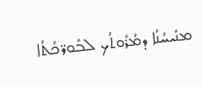ܡܢܺܝܚܳܢܳܐ ܕܡܳܪܽܘܬܳܟ ܠܒܽܘܪ̈ܟܳܬܳܐ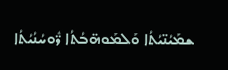ܫܡܰܝܳܢ̈ܝܳܬܳܐ ܘܰܠܡܰܘܗ̈ܒܳܬܳܐ ܪ̈ܽܘܚܳܢܳܝܳܬܳܐ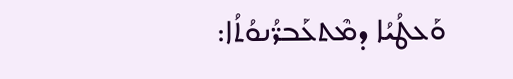ܘܰܥܛܳܝܳܐ ܕܡܶܬܥܰܒܪ̈ܳܢܘܳܬܳܐ: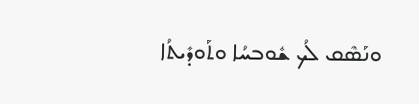ܘܢܰܣܶܩ ܠܳܟ ܫܽܘܒܚܳܐ ܘܬܰܘܕܺܝܬܳܐ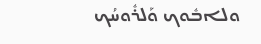ܘܠܐܒܽܘܟ ܘܰܠܪܽܘܚܳܟ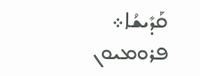ܩܰܕܺܝܫܳܐ܀
ܦܪܘܡܝܘܢ